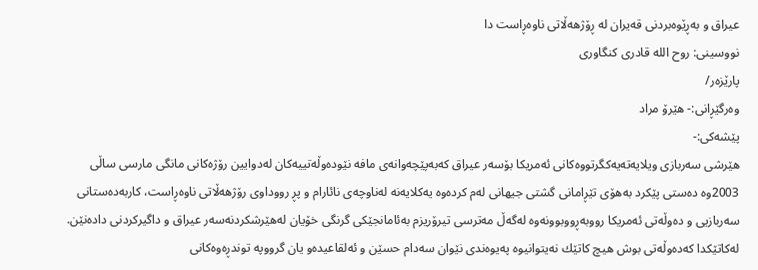عیراق و به‌ڕێوه‌بردنی قه‌یران له‌ ڕۆژهه‌ڵاتی ناوه‌ڕاست دا
نووسینی: روح الله قادری كنگاوری
پارێزه‌ر/
وه‌رگێڕانی:- هێرۆ مراد
پێشه‌كی:-
هێرشی سه‌ربازی ویلایه‌ته‌یه‌كگرتووه‌كانی ئه‌مریكا بۆسه‌ر عیراق كه‌به‌پێچه‌وانه‌ی مافه‌ نێوده‌وڵه‌تییه‌كان له‌دوایین رۆژه‌كانی مانگی مارسی ساڵی 2003وه‌ ده‌ستی پێكرد به‌هۆی تێڕامانی گشتی جیهانی له‌م كرده‌وه‌ یه‌كلایه‌نه‌ له‌ناوچه‌ی نائارام و پڕ رووداوی رۆژهه‌ڵاتی ناوه‌ڕاست، كاربه‌ده‌ستانی سه‌ربازیی و ده‌وڵه‌تی ئه‌مریكا رووبه‌ڕووبوونه‌وه‌ له‌گه‌ڵ مه‌ترسی تیرۆریزم به‌ئامانجێكی گرنگی خۆیان له‌هێرشكردنه‌سه‌ر عیراق و داگیركردنی داده‌نێن.
له‌كاتێكدا كه‌ده‌وڵه‌تی بوش هیچ كاتێك نه‌یتوانیوه‌ په‌یوه‌ندی نێوان سه‌دام حسێن و ئه‌لقاعیده‌و یان گرووپه‌ توندڕه‌وه‌كانی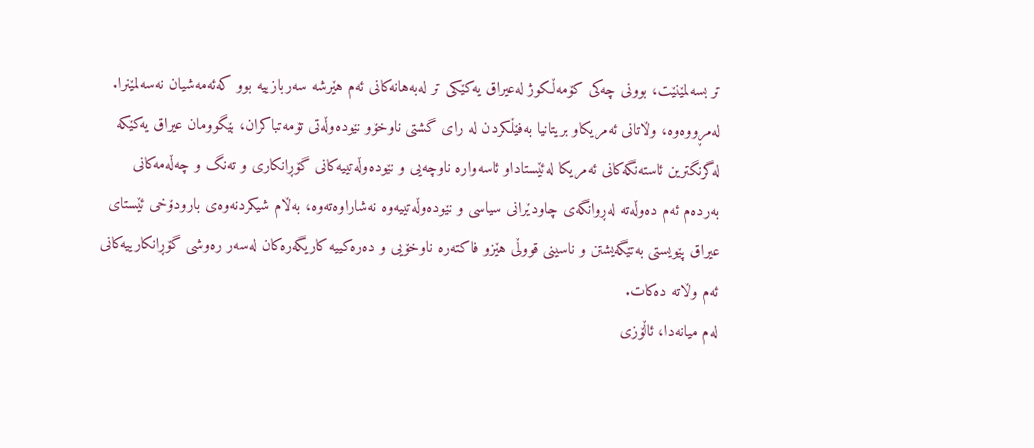تر بسه‌لمێنێت، بوونی چه‌كی كۆمه‌ڵكوژ له‌عیراق یه‌كێكی تر له‌به‌هانه‌كانی ئه‌م هێرشه‌ سه‌ربازییه‌ بوو كه‌ئه‌مه‌شیان نه‌سه‌لمێنرا.
له‌مڕووه‌وه‌، وڵاتانی ئه‌مریكاو بریتانیا به‌فێڵكردن له‌ رای گشتی ناوخۆو نێوده‌وڵه‌تی تۆمه‌تباكران، بێگوومان عیراق یه‌كێكه‌ له‌گرنگترین ئاسته‌نگه‌كانی ئه‌مریكا له‌ئێستاداو ئاسه‌واره‌ ناوچه‌یی و نێوده‌وڵه‌تییه‌كانی گۆڕانكاری و ته‌نگ و چه‌ڵه‌مه‌كانی به‌رده‌م ئه‌م ده‌وڵه‌ته‌ له‌ڕوانگه‌ی چاودێرانی سیاسی و نێوده‌وڵه‌تییه‌وه‌ نه‌شاراوه‌ته‌وه‌، به‌ڵام شیكردنه‌وه‌ی بارودۆخی ئێستای عیراق پێویستی به‌تێگه‌یشتن و ناسینی قووڵی هێزو فاكته‌ره‌ ناوخۆیی و ده‌ره‌كییه‌ كاریگه‌ره‌كان له‌سه‌ر ره‌وشی گۆڕانكارییه‌كانی ئه‌م وڵاته‌ ده‌كات.
له‌م میانه‌دا، ئاڵۆزی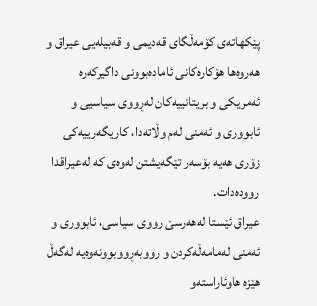پێكهاته‌ی كۆمه‌ڵگای قه‌دیمی و قه‌بیله‌یی عیراق و هه‌روه‌ها هۆكاره‌كانی ئاماده‌بوونی داگیركه‌ره‌ ئه‌مریكی و بریتانییه‌كان له‌ڕووی سیاسیی و ئابووری و ئه‌منی له‌م وڵاته‌دا، كاریگه‌رییه‌كی زۆری هه‌یه‌ بۆسه‌ر تێگه‌یشتن له‌وه‌ی كه‌ له‌عیراقدا رووده‌دات.
عیراق ئێستا له‌هه‌رسێ رووی سیاسی، ئابووری و ئه‌منی له‌مامه‌ڵه‌كردن و رووبه‌ڕووبوونه‌وه‌یه‌ له‌گه‌ڵ هێزه‌ هاوئاراسته‌و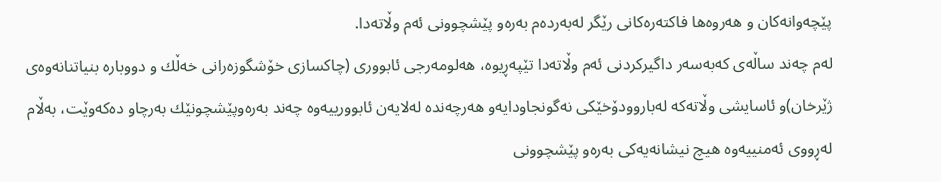پێچه‌وانه‌كان و هه‌روه‌ها فاكته‌ره‌كانی رێگر له‌به‌رده‌م به‌ره‌و پێشچوونی ئه‌م وڵاته‌دا.
له‌م چه‌ند ساڵه‌ی كه‌به‌سه‌ر داگیركردنی ئه‌م وڵاته‌دا تێپه‌ڕیوه‌، هه‌لومه‌رجی ئابووری (چاكسازی خۆشگوزه‌رانی خه‌ڵك و دووباره‌ بنیاتنانه‌وه‌ی ژێرخان)و ئاسایشی وڵاته‌كه‌ له‌باروودۆخێكی نه‌گونجاودایه‌و هه‌رچه‌نده‌ له‌لایه‌ن ئابوورییه‌وه‌ چه‌ند به‌ره‌وپێشچونێك به‌رچاو ده‌كه‌وێت، به‌ڵام له‌ڕووی ئه‌منییه‌وه‌ هیچ نیشانه‌یه‌كی به‌ره‌و پێشچوونی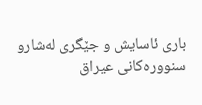باری ئاسایش و جێگری له‌شارو سنووره‌كانی عیراق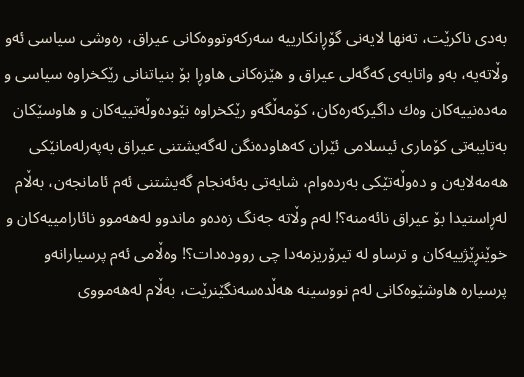به‌دی ناكرێت، ته‌نها لایه‌نی گۆڕانكارییه‌ سه‌ركه‌وتووه‌كانی عیراق، ره‌وشی سیاسی ئه‌و وڵاته‌یه‌، به‌و واتایه‌ی كه‌گه‌لی عیراق و هێزه‌كانی هاوڕا بۆ بنیاتنانی رێكخراوه‌ سیاسی و مه‌ده‌نییه‌كان وه‌ك داگیركه‌ره‌كان، كۆمه‌ڵگه‌و رێكخراوه‌ نێوده‌وڵه‌تییه‌كان و هاوسێكان به‌تایبه‌تی كۆماری ئیسلامی ئێران كه‌هاوده‌نگن له‌گه‌یشتنی عیراق به‌په‌رله‌مانێكی هه‌مه‌لایه‌ن و ده‌وڵه‌تێكی به‌رده‌وام، شایه‌تی به‌ئه‌نجام گه‌یشتنی ئه‌م ئامانجه‌ن، به‌ڵام له‌ڕاستیدا بۆ عیراق نائه‌منه‌؟! له‌م وڵاته‌ جه‌نگ زه‌ده‌و ماندوو له‌هه‌موو نائارامییه‌كان و خوێنڕێژییه‌كان و ترساو له‌ تیرۆریزمه‌دا چی رووده‌دات؟! وه‌ڵامی ئه‌م پرسیارانه‌و پرسیاره‌ هاوشێوه‌كانی له‌م نووسینه‌ هه‌ڵده‌سه‌نگێنرێت، به‌ڵام له‌هه‌مووی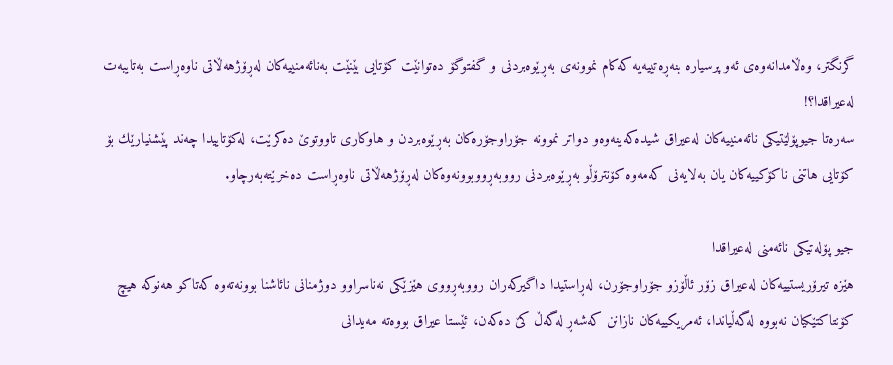گرنگتر، وه‌ڵامدانه‌وه‌ی ئه‌و پرسیاره‌ بنه‌ڕه‌تییه‌یه‌ كه‌كام نموونه‌ی به‌ڕێوه‌بردنی و گفتوگۆ ده‌توانێت كۆتایی بێنێت به‌نائه‌منییه‌كان له‌ڕۆژهه‌ڵاتی ناوه‌ڕاست به‌تایبه‌ت له‌عیراقدا؟!
سه‌ره‌تا جیوپۆلێتیكی نائه‌منییه‌كان له‌عیراق شیده‌كه‌ینه‌وه‌و دواتر نموونه‌ جۆراوجۆره‌كان به‌ڕێوه‌بردن و هاوكاری تاووتوێ ده‌كرێت، له‌كۆتاییدا چه‌ند پێشنیارێك بۆ كۆتایی هاتنی ناكۆكییه‌كان یان به‌لایه‌نی كه‌مه‌وه‌ كۆنترۆڵو به‌ڕێوه‌بردنی رووبه‌ڕووبوونه‌وه‌كان له‌ڕۆژهه‌ڵاتی ناوه‌ڕاست ده‌خرێته‌به‌رچاو.

جیو پۆله‌تیكی نائه‌منی له‌عیراقدا
هێزه‌ تیرۆریستییه‌كان له‌عیراق زۆر ئاڵۆزو جۆراوجۆرن، له‌ڕاستیدا داگیركه‌ران رووبه‌ڕووی هێزێكی نه‌ناسراوو دوژمنانی نائاشنا بوونه‌ته‌وه‌ كه‌تاكو هه‌نوكه‌ هیچ كۆنتاكتێكیان نه‌بووه‌ له‌گه‌ڵیاندا، ئه‌مریكییه‌كان نازانن كه‌شه‌ڕ له‌گه‌ڵ كێ ده‌كه‌ن، ئێستا عیراق بووه‌ته‌ مه‌یدانی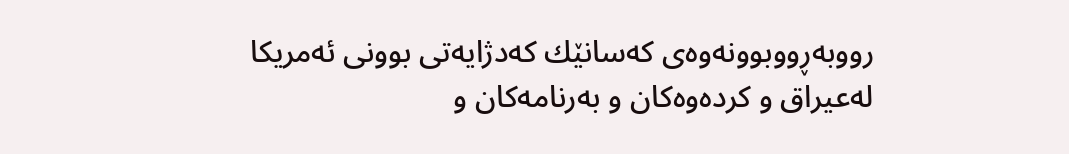رووبه‌ڕووبوونه‌وه‌ی كه‌سانێك كه‌دژایه‌تی بوونی ئه‌مریكا له‌عیراق و كرده‌وه‌كان و به‌رنامه‌كان و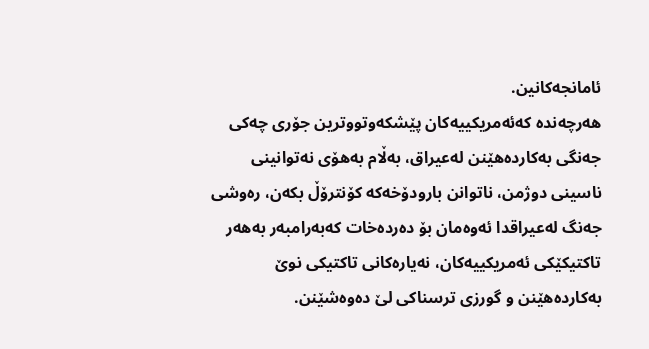ئامانجه‌كانین.
هه‌رچه‌نده‌ كه‌ئه‌مریكییه‌كان پێشكه‌وتووترین جۆری چه‌كی جه‌نگی به‌كارده‌هێنن له‌عیراق، به‌ڵام به‌هۆی نه‌توانینی ناسینی دوژمن، ناتوانن بارودۆخه‌كه‌ كۆنترۆڵ بكه‌ن، ره‌وشی جه‌نگ له‌عیراقدا ئه‌وه‌مان بۆ ده‌رده‌خات كه‌به‌رامبه‌ر به‌هه‌ر تاكتیكێكی ئه‌مریكییه‌كان، نه‌یاره‌كانی تاكتیكی نوێ به‌كارده‌هێنن و گورزی ترسناكی لێ ده‌وه‌شێنن.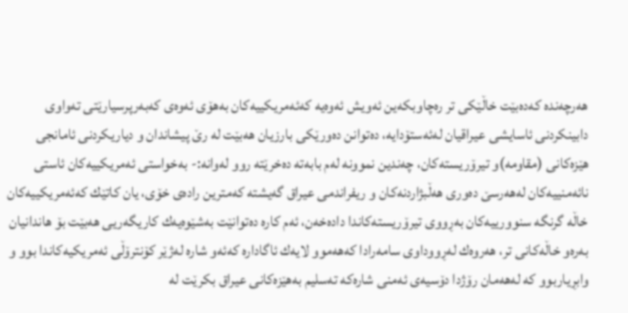هه‌رچه‌نده‌ كه‌ده‌بێت خاڵێكی تر ره‌چاوبكه‌ین ئه‌ویش ئه‌وه‌یه‌ كه‌ئه‌مریكییه‌كان به‌هۆی ئه‌وه‌ی كه‌به‌رپرسیارێتی ته‌واوی دابینكردنی ئاسایشی عیراقیان له‌ئه‌ستۆدایه‌، ده‌توانن ده‌ورێكی بارزیان هه‌بێت له‌ رێ پیشاندان و دیاریكردنی ئامانجی هێزه‌كانی (مقاومه‌)و تیرۆریسته‌كان، چه‌ندین نموونه‌ له‌م بابه‌ته‌ ده‌خرێته‌ روو له‌وانه‌:- به‌خواستی ئه‌مریكییه‌كان ئاستی نائه‌منییه‌كان له‌هه‌رسێ ده‌وری هه‌ڵبژاردنه‌كان و ریفراندمی عیراق گه‌یشته‌ كه‌مترین راده‌ی خۆی، یان كاتێك كه‌ئه‌مریكییه‌كان خاڵه‌ گرنگه‌ سنوورییه‌كان به‌ڕووی تیرۆریسته‌كاندا داده‌خه‌ن، ئه‌م كاره‌ ده‌توانێت به‌شێوه‌یه‌ك كاریگه‌ریی هه‌بێت بۆ هاندانیان به‌ره‌و خاڵه‌كانی تر، هه‌روه‌ك له‌ڕووداوی سامه‌رادا كه‌هه‌موو لایه‌ك ئاگاداره‌ كه‌ئه‌و شاره‌ له‌ژێر كۆنترۆڵی ئه‌مریكیه‌كاندا بوو و وابڕیاربوو كه‌ له‌هه‌مان رۆژدا دۆسیه‌ی ئه‌منی شاره‌كه‌ ته‌سلیم به‌هێزه‌كانی عیراق بكرێت له‌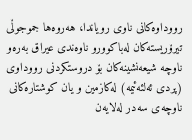رووداوه‌كانی ناوی رویاندا، هه‌روه‌ها جموجوڵی تیرۆریسته‌كان له‌باكوورو ناوه‌ندی عیراق به‌ره‌و ناوچه‌ شیعه‌نشینه‌كان بۆ دروستكردنی رووداوی (پردی ئه‌لئه‌ئیمه‌) له‌كازمین و یان كوشتاره‌كانی ناوچه‌ی سه‌در له‌لایه‌ن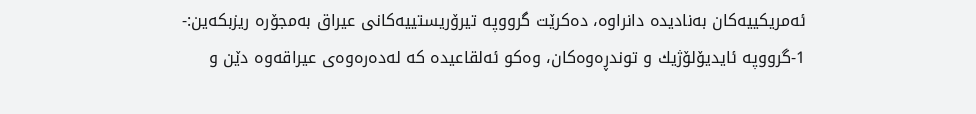ئه‌مریكییه‌كان به‌نادیده‌ دانراوه‌، ده‌كرێت گرووپه‌ تیرۆریستییه‌كانی عیراق به‌مجۆره‌ ریزبكه‌ین:-
1-گرووپه‌ ئایدیۆلۆژیك و توندڕه‌وه‌كان، وه‌كو ئه‌لقاعیده‌ كه‌ له‌ده‌ره‌وه‌ی عیراقه‌وه‌ دێن و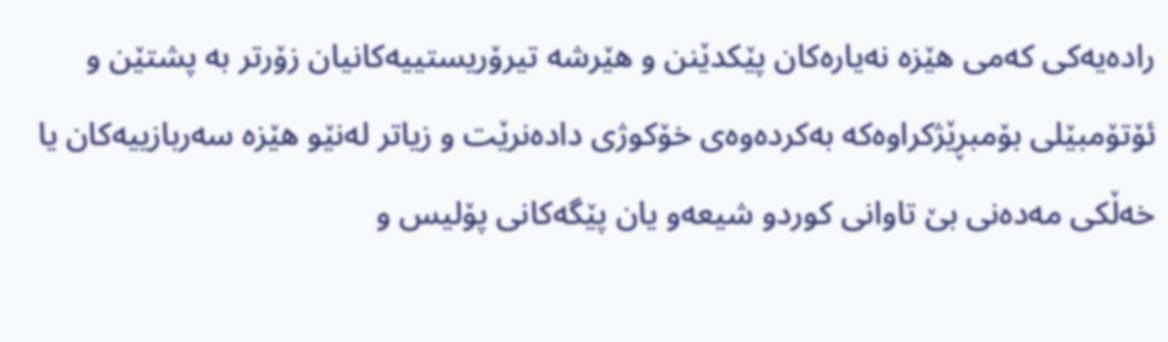راده‌یه‌كی كه‌می هێزه‌ نه‌یاره‌كان پێكدێنن و هێرشه‌ تیرۆریستییه‌كانیان زۆرتر به‌ پشتێن و ئۆتۆمبێلی بۆمبڕێژكراوه‌كه‌ به‌كرده‌وه‌ی خۆكوژی داده‌نرێت و زیاتر له‌نێو هێزه‌ سه‌ربازییه‌كان یا خه‌ڵكی مه‌ده‌نی بێ تاوانی كوردو شیعه‌و یان پێگه‌كانی پۆلیس و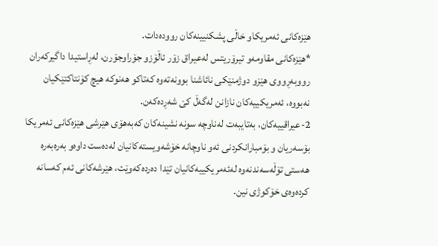هێزه‌كانی ئه‌مریكاو خاڵی پشكنیینه‌كان رووده‌دات.
*هێزه‌كانی مقاومه‌و تیرۆریتس له‌عیراق زۆر ئاڵۆزو جۆراوجۆرن، له‌ڕاستیدا داگیركه‌ران رووبه‌ڕووی هێزو دوژمنێكی نائاشنا بوونه‌ته‌وه‌ كه‌تاكو هه‌نوكه‌ هیچ كۆنتاكتێكیان نه‌بووه‌، ئه‌مریكییه‌كان نازانن له‌گه‌ڵ كێ شه‌ڕده‌كه‌ن.
2-عیراقییه‌كان، به‌تایبه‌ت له‌ناوچه‌ سونه‌ نشینه‌كان كه‌به‌هۆی هێرشی هێزه‌كانی ئه‌مریكا بۆسه‌ریان و بۆمبارانكردنی ئه‌و ناوچانه‌ خۆشه‌ویسته‌كانیان له‌ده‌ست داوه‌و به‌ره‌به‌ره‌ هه‌ستی تۆڵه‌سه‌ندنه‌وه‌ له‌ئه‌مریكییه‌كانیان تێدا ده‌رده‌كه‌وێت، هێرشه‌كانی ئه‌م كه‌سانه‌ كرده‌وه‌ی خۆكوژی نین.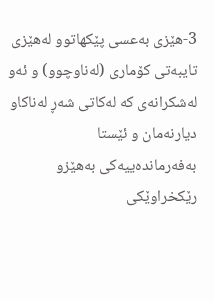3-هێزی به‌عسی پێكهاتوو له‌هێزی تایبه‌تی كۆماری (له‌ناوچوو) و ئه‌و له‌شكرانه‌ی كه‌ له‌كاتی شه‌ڕ له‌ناكاو دیارنه‌مان و ئێستا به‌فه‌رمانده‌ییه‌كی به‌هێزو رێكخراوێكی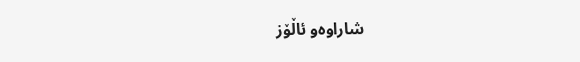شاراوه‌و ئاڵۆز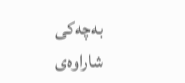به‌چه‌كی شاراوه‌ی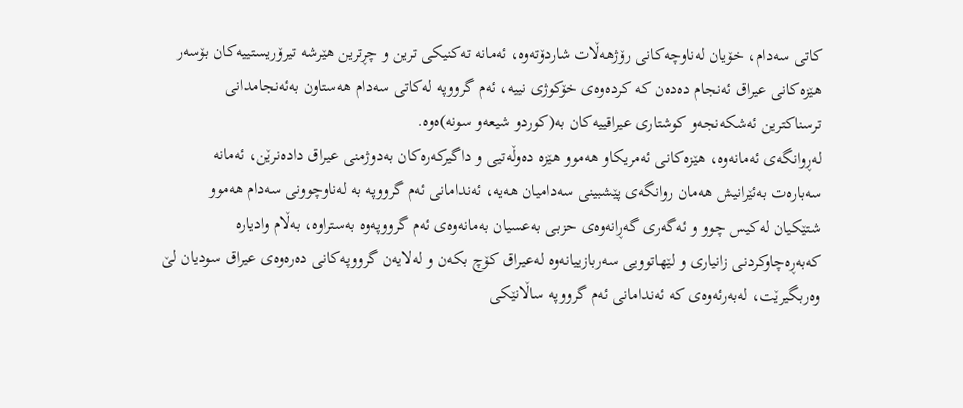كاتی سه‌دام، خۆیان له‌ناوچه‌كانی رۆژهه‌ڵات شاردۆته‌وه‌، ئه‌مانه‌ ته‌كنیكی ترین و چڕترین هێرشه‌ تیرۆریستییه‌كان بۆسه‌ر هێزه‌كانی عیراق ئه‌نجام ده‌ده‌ن كه‌ كرده‌وه‌ی خۆكوژی نییه‌، ئه‌م گرووپه‌ له‌كاتی سه‌دام هه‌ستاون به‌ئه‌نجامدانی ترسناكترین ئه‌شكه‌نجه‌و كوشتاری عیراقییه‌كان به‌(كوردو شیعه‌و سونه‌)ه‌وه‌.
له‌ڕوانگه‌ی ئه‌مانه‌وه‌، هێزه‌كانی ئه‌مریكاو هه‌موو هێزه‌ ده‌وڵه‌تیی و داگیركه‌ره‌كان به‌دوژمنی عیراق داده‌نرێن، ئه‌مانه‌ سه‌باره‌ت به‌ئێرانیش هه‌مان روانگه‌ی پێشبینی سه‌دامیان هه‌یه‌، ئه‌ندامانی ئه‌م گرووپه‌ به‌ له‌ناوچوونی سه‌دام هه‌موو شتێكیان له‌كیس چوو و ئه‌گه‌ری گه‌ڕانه‌وه‌ی حزبی به‌عسیان به‌مانه‌وه‌ی ئه‌م گرووپه‌وه‌ به‌ستراوه‌، به‌ڵام وادیاره‌ كه‌به‌ڕه‌چاوكردنی زانیاری و لێهاتوویی سه‌ربازییانه‌وه‌ له‌عیراق كۆچ بكه‌ن و له‌لایه‌ن گرووپه‌كانی ده‌ره‌وه‌ی عیراق سودیان لێ وه‌ربگیرێت، له‌به‌رئه‌وه‌ی كه‌ ئه‌ندامانی ئه‌م گرووپه‌ ساڵانێكی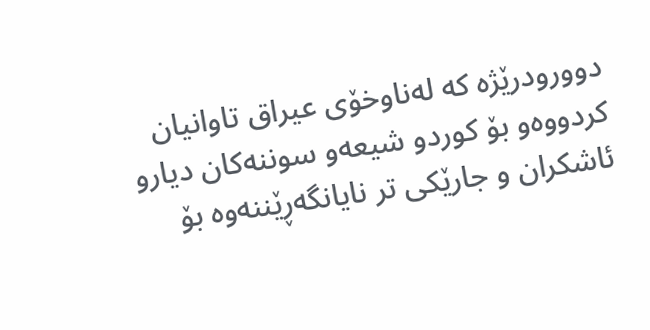دوورودرێژه‌ كه‌ له‌ناوخۆی عیراق تاوانیان كردووه‌و بۆ كوردو شیعه‌و سوننه‌كان دیارو ئاشكران و جارێكی تر نایانگه‌ڕێننه‌وه‌ بۆ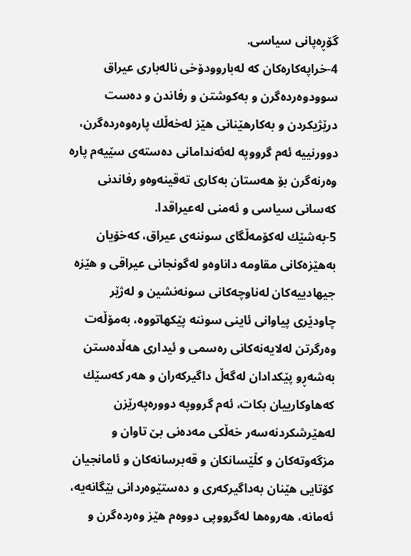گۆڕه‌پانی سیاسی.
4-خراپه‌كاره‌كان كه‌ له‌باروودۆخی ناله‌باری عیراق سوودوه‌رده‌گرن و به‌كوشتن و رفاندن و ده‌ست درێژیكردن و به‌كارهێنانی هێز له‌خه‌ڵك پاره‌وه‌رده‌گرن، دوورنییه‌ ئه‌م گرووپه‌ له‌ئه‌ندامانی ده‌سته‌ی سێیه‌م پاره‌ وه‌رنه‌گرن بۆ هه‌ستان به‌كاری ته‌قینه‌وه‌و رفاندنی كه‌سانی سیاسی و ئه‌منی له‌عیراقدا.
5-به‌شێك له‌كۆمه‌ڵگای سوننه‌ی عیراق، كه‌خۆیان به‌هێزه‌كانی مقاومه‌ داناوه‌و له‌گونجانی عیراقی و هێزه‌ جیهادییه‌كان له‌ناوچه‌كانی سونه‌نشین و له‌ژێر چاودێری پیاوانی ئاینی سوننه‌ پێكهاتووه‌، به‌مۆڵه‌ت وه‌رگرتن له‌لایه‌نه‌كانی ره‌سمی و ئیداری هه‌ڵده‌ستن به‌شه‌ڕو پێكدادان له‌گه‌ڵ داگیركه‌ران و هه‌ر كه‌سێك كه‌هاوكارییان بكات، ئه‌م گرووپه‌ دووره‌په‌رێزن له‌هێرشكردنه‌سه‌ر خه‌ڵكی مه‌ده‌نی بێ تاوان و مزگه‌وته‌كان و كڵێسانكان و قه‌برسانه‌كان و ئامانجیان كۆتایی هێنان به‌داگیركه‌ری و ده‌ستێوه‌ردانی بێگانه‌یه‌، ئه‌مانه‌، هه‌روه‌ها له‌گرووپی دووه‌م هێز وه‌رده‌گرن و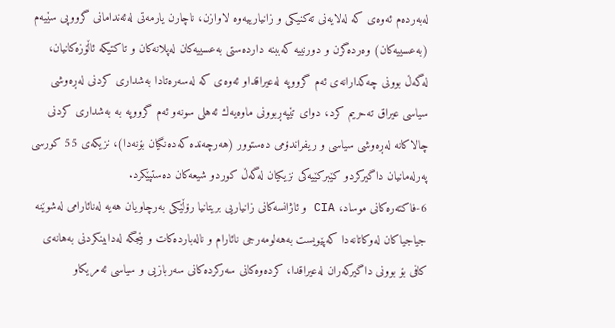له‌به‌رده‌م ئه‌وه‌ی كه‌ له‌لایه‌نی ته‌كنیكی و زانیارییه‌وه‌ لاوازن، ناچارن یارمه‌تی له‌ئه‌ندامانی گرووپی سێیه‌م (به‌عسییه‌كان) وه‌رده‌گرن و دورنییه‌ كه‌ببنه‌ دارده‌ستی به‌عسییه‌كان له‌پلانه‌كان و تاكتیكه‌ ئاڵۆزه‌كانیان، له‌گه‌ڵ بوونی چه‌كدارانه‌ی ئه‌م گرووپه‌ له‌عیراقداو ئه‌وه‌ی كه‌ له‌سه‌ره‌تادا به‌شداری كردنی له‌ڕه‌وشی سیاسی عیراق ته‌حریم كرد، دوای تێپه‌ڕبوونی ماوه‌یه‌ك ئه‌هلی سونه‌و ئه‌م گرووپه‌ به‌ به‌شداری كردنی چالاكانه‌ له‌ڕه‌وشی سیاسی و ریفراندۆمی ده‌ستوور (هه‌رچه‌نده‌ كه‌ده‌نگیان بۆنه‌دا)، نزیكه‌ی 55 كورسی په‌رله‌مانیان داگیركردو كێبركێیه‌كی نزیكیان له‌گه‌ڵ كوردو شیعه‌كان ده‌ستپێكرد.
6-فاكته‌ره‌كانی موساد، CIA و ئاژانسه‌كانی زانیاریی بریتانیا رۆڵێكی به‌رچاویان هه‌یه‌ له‌نائارامی له‌شوێنه‌ جیاجیاكان له‌وكاتانه‌دا كه‌پێویست به‌هه‌لومه‌رجی نائارام و ناله‌بارده‌كات و بێجگه‌ له‌دابینكردنی به‌هانه‌ی كافی بۆ بوونی داگیركه‌ران له‌عیراقدا، كرده‌وه‌كانی سه‌ركرده‌كانی سه‌ربازیی و سیاسی ئه‌مریكاو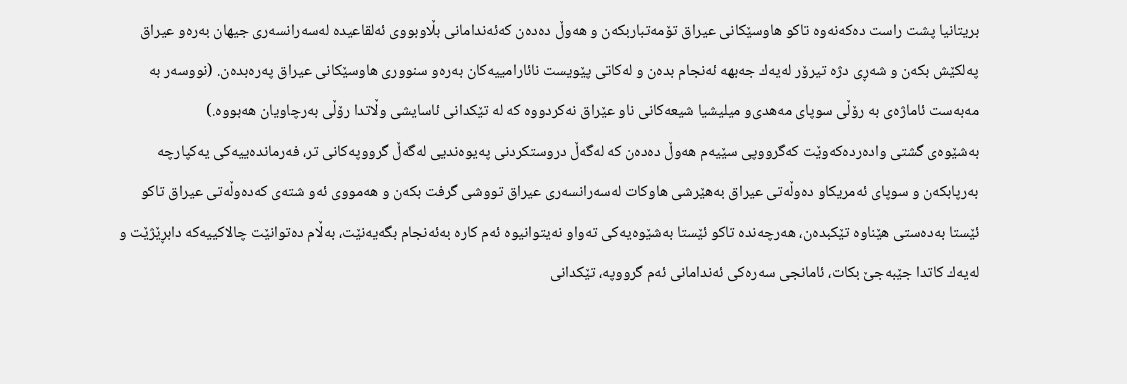بریتانیا پشت راست ده‌كه‌نه‌وه‌ تاكو هاوسێكانی عیراق تۆمه‌تباربكه‌ن و هه‌وڵ ده‌ده‌ن كه‌ئه‌ندامانی بڵاوبووی ئه‌لقاعیده‌ له‌سه‌رانسه‌ری جیهان به‌ره‌و عیراق په‌لكێش بكه‌ن و شه‌ڕی دژه‌ تیرۆر له‌یه‌ك جه‌بهه‌ ئه‌نجام بده‌ن و له‌كاتی پێویست نائارامییه‌كان به‌ره‌و سنووری هاوسێكانی عیراق په‌ره‌بده‌ن. (نووسه‌ر به‌ مه‌به‌ست ئاماژه‌ی‌ به‌ رۆڵی‌ سوپای‌ مه‌هدی‌و میلیشیا شیعه‌كانی ناو عێراق نه‌كردووه‌ كه‌ له‌ تێكدانی ئاسایشی‌ وڵاتدا رۆڵی‌ به‌رچاویان هه‌بووه‌.)
به‌شێوه‌ی گشتی واده‌رده‌كه‌وێت كه‌گرووپی سێیه‌م هه‌وڵ ده‌ده‌ن كه‌ له‌گه‌ڵ دروستكردنی په‌یوه‌ندیی له‌گه‌ڵ گرووپه‌كانی تر، فه‌رمانده‌ییه‌كی یه‌كپارچه‌ به‌رپابكه‌ن و سوپای ئه‌مریكاو ده‌وڵه‌تی عیراق به‌هێرشی هاوكات له‌سه‌رانسه‌ری عیراق تووشی گرفت بكه‌ن و هه‌مووی ئه‌و شته‌ی كه‌ده‌وڵه‌تی عیراق تاكو ئێستا به‌ده‌ستی هێناوه‌ تێكبده‌ن، هه‌رچه‌نده‌ تاكو ئێستا به‌شێوه‌یه‌كی ته‌واو نه‌یتوانیوه‌ ئه‌م كاره‌ به‌ئه‌نجام بگه‌یه‌نێت، به‌ڵام ده‌توانێت چالاكییه‌كه‌ دابڕێژێت و له‌یه‌ك كاتدا جێبه‌جێ بكات، ئامانجی سه‌ره‌كی ئه‌ندامانی ئه‌م گرووپه‌، تێكدانی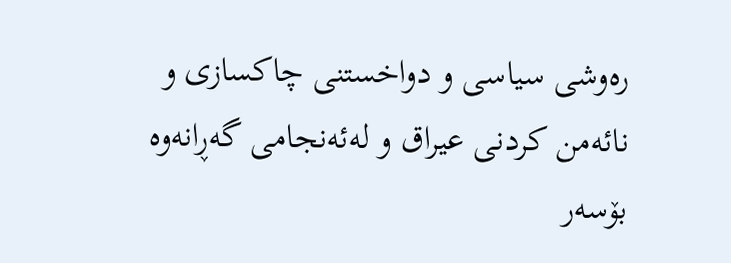ره‌وشی سیاسی و دواخستنی چاكسازی و نائه‌من كردنی عیراق و له‌ئه‌نجامی گه‌ڕانه‌وه‌ بۆسه‌ر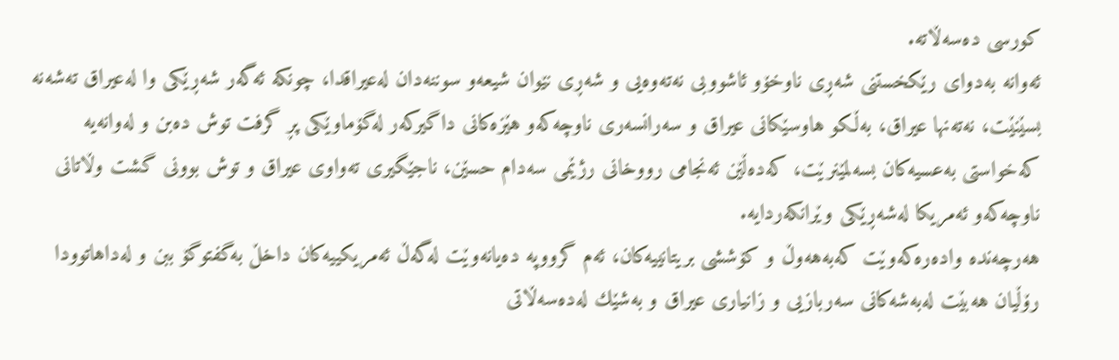كورسی ده‌سه‌ڵاته‌.
ئه‌وانه‌ به‌دوای رێكخستنی شه‌ڕی ناوخۆو ئاشووبی نه‌ته‌وه‌یی و شه‌ڕی نێوان شیعه‌و سوننه‌دان له‌عیراقدا، چونكه‌ ئه‌گه‌ر شه‌ڕێكی وا له‌عیراق ته‌شه‌نه‌ بسێنێت، نه‌ته‌نها عیراق، به‌ڵكو هاوسێكانی عیراق و سه‌رانسه‌ری ناوچه‌كه‌و هێزه‌كانی داگیركه‌ر له‌گۆماوێكی پڕ گرفت توش ده‌بن و له‌وانه‌یه‌ كه‌خواستی به‌عسیه‌كان بسه‌لمێنرێت، كه‌ده‌ڵێن ئه‌نجامی رووخانی رژێمی سه‌دام حسێن، ناجێگیری ته‌واوی عیراق و توش بوونی گشت وڵاتانی ناوچه‌كه‌و ئه‌مریكا له‌شه‌ڕێكی وێرانكه‌ردایه‌.
هه‌رچه‌نده‌ واده‌ره‌كه‌وێت كه‌به‌هه‌وڵ و كۆششی بریتانییه‌كان، ئه‌م گرووپه‌ ده‌یانه‌وێت له‌گه‌ڵ ئه‌مریكییه‌كان داخڵ به‌گفتوگۆ ببن و له‌داهاتوودا رۆڵیان هه‌بێت له‌به‌شه‌كانی سه‌ربازیی و زانیاری عیراق و به‌شێك له‌ده‌سه‌ڵاتی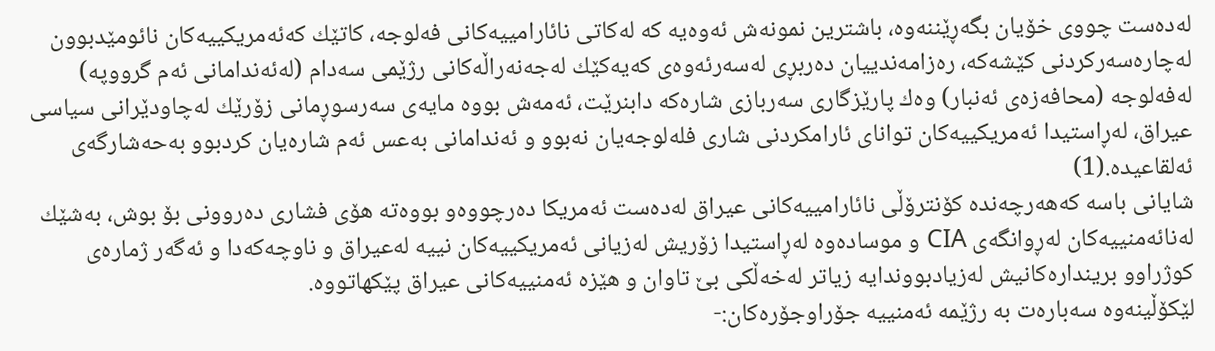له‌ده‌ست چووی خۆیان بگه‌ڕێننه‌وه‌، باشترین نمونه‌ش ئه‌وه‌یه‌ كه‌ له‌كاتی نائارامییه‌كانی فه‌لوجه‌، كاتێك كه‌ئه‌مریكییه‌كان نائومێدبوون له‌چاره‌سه‌ركردنی كێشه‌كه‌، ره‌زامه‌ندییان ده‌ربڕی له‌سه‌رئه‌وه‌ی كه‌یه‌كێك له‌جه‌نه‌راڵه‌كانی رژێمی سه‌دام (له‌ئه‌ندامانی ئه‌م گرووپه‌) له‌فه‌لوجه‌ (محافه‌زه‌ی ئه‌نبار) وه‌ك پارێزگاری سه‌ربازی شاره‌كه‌ دابنرێت، ئه‌مه‌ش بووه‌ مایه‌ی سه‌رسوڕمانی زۆرێك له‌چاودێرانی سیاسی عیراق، له‌ڕاستیدا ئه‌مریكییه‌كان توانای ئارامكردنی شاری فله‌لوجه‌یان نه‌بوو و ئه‌ندامانی به‌عس ئه‌م شاره‌یان كردبوو به‌حه‌شارگه‌ی ئه‌لقاعیده‌.(1)
شایانی باسه‌ كه‌هه‌رچه‌نده‌ كۆنترۆڵی نائارامییه‌كانی عیراق له‌ده‌ست ئه‌مریكا ده‌رچووه‌و بووه‌ته‌ هۆی فشاری ده‌روونی بۆ بوش، به‌شێك له‌نائه‌منییه‌كان له‌ڕوانگه‌ی CIA و موساده‌وه‌ له‌ڕاستیدا زۆریش له‌زیانی ئه‌مریكییه‌كان نییه‌ له‌عیراق و ناوچه‌كه‌دا و ئه‌گه‌ر ژماره‌ی كوژراوو برینداره‌كانیش له‌زیادبووندایه‌ زیاتر له‌خه‌ڵكی بێ تاوان و هێزه‌ ئه‌منییه‌كانی عیراق پێكهاتووه‌.
لێكۆڵینه‌وه‌ سه‌باره‌ت به‌ رژێمه‌ ئه‌منییه‌ جۆراوجۆره‌كان:-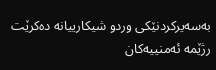به‌سه‌یركردنێكی وردو شیكارییانه‌ ده‌كرێت رژێمه‌ ئه‌منییه‌كان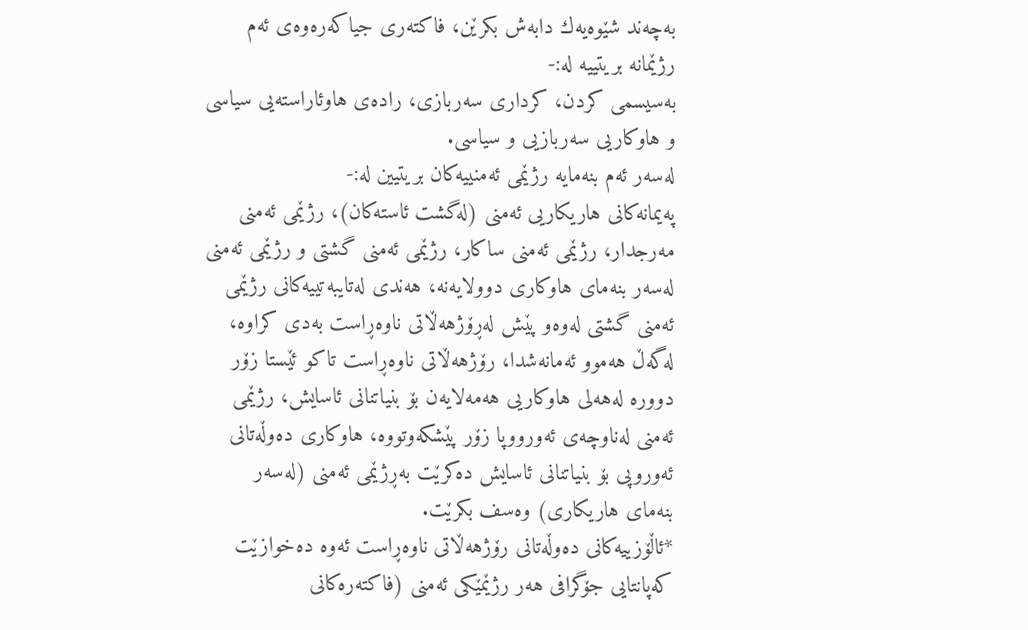به‌چه‌ند شێوه‌یه‌ك دابه‌ش بكرێن، فاكته‌ری جیاكه‌ره‌وه‌ی ئه‌م رژێمانه‌ بریتییه‌ له‌:-
به‌سیسمی كردن، كرداری سه‌ربازی، راده‌ی هاوئاراسته‌یی سیاسی و هاوكاریی سه‌ربازیی و سیاسی.
له‌سه‌ر ئه‌م بنه‌مایه‌ رژێمی ئه‌منییه‌كان بریتیین له‌:-
په‌یمانه‌كانی هاریكاریی ئه‌منی (له‌گشت ئاسته‌كان)، رژێمی ئه‌منی مه‌رجدار، رژێمی ئه‌منی ساكار، رژێمی ئه‌منی گشتی و رژێمی ئه‌منی له‌سه‌ر بنه‌مای هاوكاری دوولایه‌نه‌، هه‌ندی له‌تایبه‌تییه‌كانی رژێمی ئه‌منی گشتی له‌وه‌و پێش له‌ڕۆژهه‌ڵاتی ناوه‌ڕاست به‌دی كراوه‌، له‌گه‌ڵ هه‌موو ئه‌مانه‌شدا، رۆژهه‌ڵاتی ناوه‌ڕاست تاكو ئێستا زۆر دووره‌ له‌هه‌لی هاوكاریی هه‌مه‌لایه‌ن بۆ بنیاتنانی ئاسایش، رژێمی ئه‌منی له‌ناوچه‌ی ئه‌ورووپا زۆر پێشكه‌وتووه‌، هاوكاری ده‌وڵه‌تانی ئه‌وروپی بۆ بنیاتنانی ئاسایش ده‌كرێت به‌ڕژێمی ئه‌منی (له‌سه‌ر بنه‌مای هاریكاری) وه‌سف بكرێت.
*ئاڵۆزییه‌كانی ده‌وڵه‌تانی رۆژهه‌ڵاتی ناوه‌ڕاست ئه‌وه‌ ده‌خوازێت كه‌پانتایی جۆگرافی هه‌ر رژێمێكی ئه‌منی (فاكته‌ره‌كانی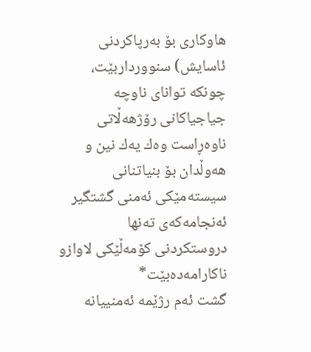هاوكاری بۆ به‌رپاكردنی ئاسایش) سنوورداربێت، چونكه‌ توانای ناوچه‌ جیاجیاكانی رۆژهه‌ڵاتی ناوه‌ڕاست وه‌ك یه‌ك نین و هه‌وڵدان بۆ بنیاتنانی سیسته‌مێكی ئه‌منی گشتگیر ئه‌نجامه‌كه‌ی ته‌نها دروستكردنی كۆمه‌ڵێكی لاوازو ناكارامه‌ده‌بێت*
گشت ئه‌م رژێمه‌ ئه‌منییانه‌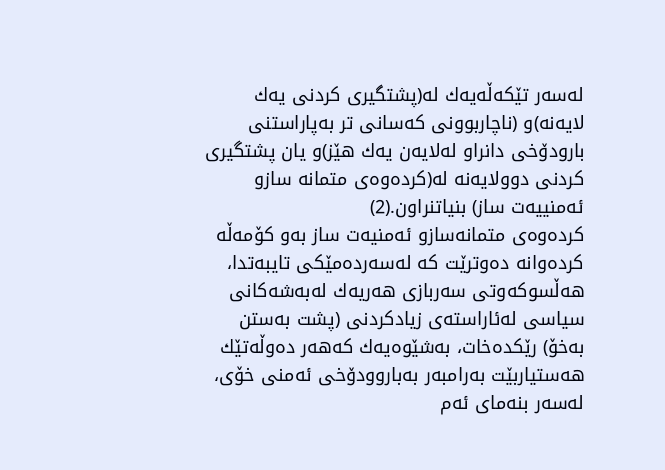له‌سه‌ر تێكه‌ڵه‌یه‌ك له‌(پشتگیری كردنی یه‌ك لایه‌نه‌)و (ناچاربوونی كه‌سانی تر به‌پاراستنی بارودۆخی دانراو له‌لایه‌ن یه‌ك هێز)و یان پشتگیری كردنی دوولایه‌نه‌ له‌(كرده‌وه‌ی متمانه‌ سازو ئه‌منییه‌ت ساز) بنیاتنراون.(2)
كرده‌وه‌ی متمانه‌سازو ئه‌منیه‌ت ساز به‌و كۆمه‌ڵه‌ كرده‌وانه‌ ده‌وترێت كه‌ له‌سه‌رده‌مێكی تایبه‌تدا، هه‌ڵسوكه‌وتی سه‌ربازی هه‌ریه‌ك له‌به‌شه‌كانی سیاسی له‌ئاراسته‌ی زیادكردنی (پشت به‌ستن به‌خۆ) رێكده‌خات، به‌شێوه‌یه‌ك كه‌هه‌ر ده‌وڵه‌تێك هه‌ستیاربێت به‌رامبه‌ر به‌باروودۆخی ئه‌منی خۆی، له‌سه‌ر بنه‌مای ئه‌م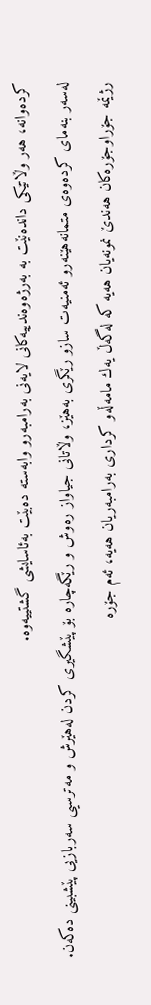كرده‌وانه‌، هه‌ر وڵاتێكی دانده‌نێت به‌ به‌رژه‌وه‌ندییه‌كانی لایه‌نی به‌رامبه‌رو وابه‌سته‌ ده‌بێت به‌ئاسایشی گشتییه‌وه‌.
له‌سه‌ر بنه‌مای كرده‌وه‌ی متمانه‌هێنه‌رو ئه‌منیه‌ت سازو رێگری به‌هێز، وڵاتانی جیاواز ره‌وش و رێگه‌چاره‌ بۆ پێشگیری كردن له‌هێرش و مه‌ترسیی سه‌ربازیی پێشبینی ده‌كه‌ن.
رژێمه‌ جۆراوجۆره‌كان هه‌ندێ نمونه‌یان هه‌یه‌ كه‌ له‌گه‌ڵ یه‌ك مامه‌ڵه‌و كرداری به‌رامبه‌ریان هه‌یه‌، ئه‌م جۆره‌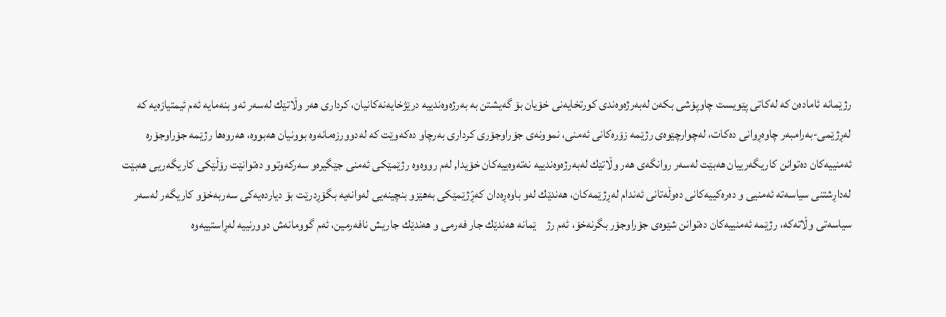رژێمانه‌ ئاماده‌ن كه‌ له‌كاتی پێویست چاوپۆشی بكه‌ن له‌به‌رژه‌وه‌ندی كورتخایه‌نی خۆیان بۆ گه‌یشتن به‌ به‌رژه‌وه‌ندییه‌ درێژخایه‌نه‌كانیان، كرداری هه‌ر وڵاتێك له‌سه‌ر ئه‌و بنه‌مایه‌ ئه‌م ئیمتیازه‌یه‌ كه‌ له‌ڕژێمی-به‌رامبه‌ر چاوه‌ڕوانی ده‌كات، له‌چوارچێوه‌ی رژێمه‌ زۆره‌كانی ئه‌منی، نموونه‌ی جۆراوجۆری كرداری به‌رچاو ده‌كه‌وێت كه‌ له‌دوورزه‌مانه‌وه‌ بوونیان هه‌بووه‌، هه‌روه‌ها رژێمه‌ جۆراوجۆره‌ ئه‌منییه‌كان ده‌توانن كاریگه‌رییان هه‌بێت له‌سه‌ر روانگه‌ی هه‌ر وڵاتێك له‌به‌رژه‌وه‌ندییه‌ نه‌ته‌وه‌ییه‌كان خۆیدا, له‌م رووه‌وه‌ رژێمێكی ئه‌منی جێگیره‌و سه‌ركه‌وتوو ده‌توانێت رۆڵێكی كاریگه‌ریی هه‌بێت له‌داڕشتنی سیاسه‌ته‌ ئه‌منیی و ده‌ره‌كییه‌كانی ده‌وڵه‌تانی ئه‌ندام له‌ڕژێمه‌كان، هه‌ندێك له‌و باوه‌ڕه‌دان كه‌ڕّژێمێكی به‌هێزو بنچینه‌یی له‌وانه‌یه‌ بگۆڕدرێت بۆ دیارده‌یه‌كی سه‌ربه‌خۆو كاریگه‌ر له‌سه‌ر سیاسه‌تی وڵاته‌كه‌، رژێمه‌ ئه‌منییه‌كان ده‌توانن شێوه‌ی جۆراوجۆر بگرنه‌خۆ، ئه‌م رژ    ێمانه‌ هه‌ندێك جار فه‌رمی و هه‌ندێك جاریش نافه‌رمین، ئه‌م گوومانه‌ش دوورنییه‌ له‌ڕاستییه‌وه‌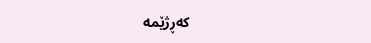كه‌ڕژێمه‌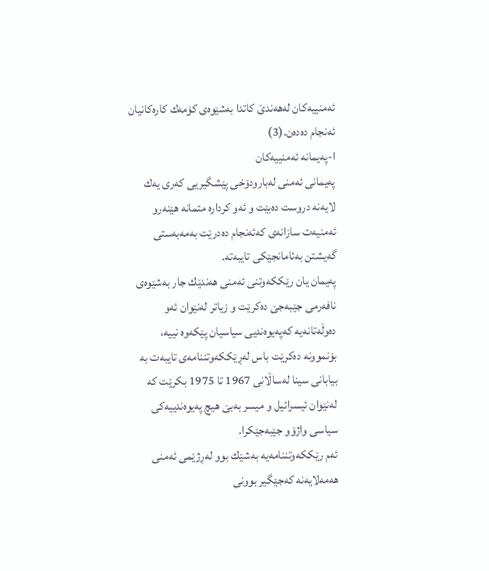ئه‌منییه‌كان له‌هه‌ندێ كاتدا به‌شێوه‌ی كۆمه‌ك كاره‌كانیان ئه‌نجام ده‌ده‌ن.(3)
ا-په‌یمانه‌ ئه‌منییه‌كان
په‌یمانی ئه‌منی له‌بارودۆخی پێشگیریی كه‌ری یه‌ك لایه‌نه‌ دروست ده‌بێت و ئه‌و كرداره‌ متمانه‌ هێنه‌رو ئه‌منیه‌ت سازانه‌ی كه‌ئه‌نجام ده‌درێت به‌مه‌به‌ستی گه‌یشتن به‌ئامانجێكی تایبه‌ته‌.
په‌یمان یان رێككه‌وتنی ئه‌منی هه‌ندێك جار به‌شێوه‌ی نافه‌رمی جێبه‌جێ ده‌كرێت و زیاتر له‌نێوان ئه‌و ده‌وڵه‌تانه‌یه‌ كه‌په‌یوه‌ندیی سیاسیان پێكه‌وه‌ نییه‌، بۆنموونه‌ ده‌كرێت باس له‌ڕێككه‌وتننامه‌ی تایبه‌ت به‌ بیابانی سینا له‌ساڵانی 1967 تا 1975 بكرێت كه‌ له‌نێوان ئیسرائیل و میسر به‌بێ هیچ په‌یوه‌ندییه‌كی سیاسی واژۆو جێبه‌جێكرا.
ئه‌م رێككه‌وتننامه‌یه‌ به‌شێك بوو له‌ڕژێمی ئه‌منی هه‌مه‌لایه‌نه‌ كه‌جێگیر بوونی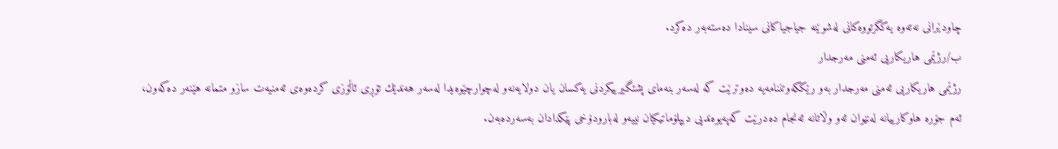چاودێرانی نه‌ته‌وه‌ یه‌كگرتووه‌كانی له‌شوێنه‌ جیاجیاكانی سینادا ده‌سته‌به‌ر ده‌كرد.
ب/رژێمی هاریكاریی ئه‌منی مه‌رجدار
رژێمی هاریكاریی ئه‌منی مه‌رجدار به‌و رێككه‌وتننامه‌یه‌ ده‌وترێت كه‌ له‌سه‌ر بنه‌مای پشتگیرییكردنی یه‌كسان یان دولایه‌نه‌و له‌چوارچێوه‌یدا له‌سه‌ر هه‌ندێك تۆڕی ئاڵۆزی كرده‌وه‌ی ئه‌منیه‌ت سازو متمانه‌ هێنه‌ر ده‌كه‌ون، ئه‌م جۆره‌ هاوكارییانه‌ له‌نێوان ئه‌و وڵاتانه‌ ئه‌نجام ده‌درێت كه‌په‌یوه‌ندیی دیپلۆماتیكیان نییه‌و له‌بارودۆخی پێكدادان به‌سه‌رده‌به‌ن.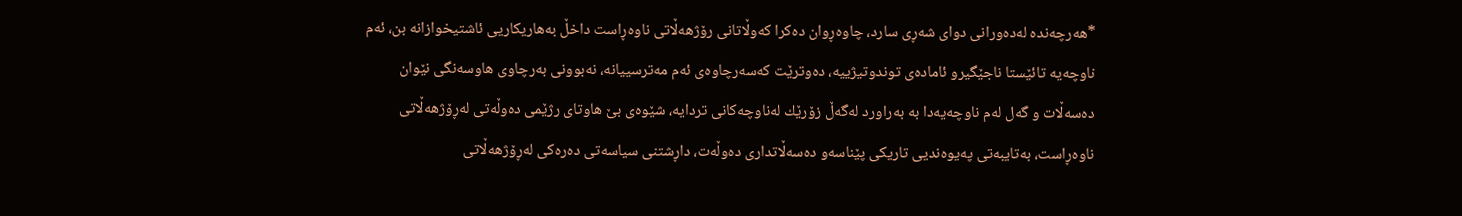*هه‌رچه‌نده‌ له‌ده‌ورانی دوای شه‌ڕی سارد، چاوه‌ڕوان ده‌كرا كه‌وڵاتانی رۆژهه‌ڵاتی ناوه‌ڕاست داخڵ به‌هاریكاریی ئاشتیخوازانه‌ بن، ئه‌م ناوچه‌یه‌ تائێستا ناجێگیرو ئاماده‌ی توندوتیژییه‌، ده‌وترێت كه‌سه‌رچاوه‌ی ئه‌م مه‌ترسییانه‌، نه‌بوونی به‌رچاوی هاوسه‌نگی نێوان ده‌سه‌ڵات و گه‌ل له‌م ناوچه‌یه‌دا به‌ به‌راورد له‌گه‌ڵ زۆرێك له‌ناوچه‌كانی تردایه‌، شێوه‌ی بێ هاوتای رژێمی ده‌وڵه‌تی له‌ڕۆژهه‌ڵاتی ناوه‌ڕاست، به‌تایبه‌تی په‌یوه‌ندیی تاریكی پێناسه‌و ده‌سه‌ڵاتداری ده‌وڵه‌ت، داڕشتنی سیاسه‌تی ده‌ره‌كی له‌ڕۆژهه‌ڵاتی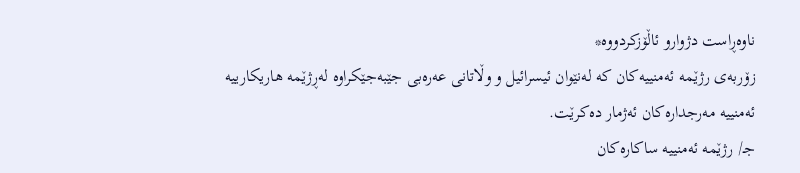ناوه‌ڕاست دژوارو ئاڵۆزكردووه‌*
زۆربه‌ی رژێمه‌ ئه‌منییه‌كان كه‌ له‌نێوان ئیسرائیل و وڵاتانی عه‌ره‌بی جێبه‌جێكراوه‌ له‌ڕژێمه‌ هاریكارییه‌ ئه‌منییه‌ مه‌رجداره‌كان ئه‌ژمار ده‌كرێت.
جـ/ رژێمه‌ ئه‌منییه‌ ساكاره‌كان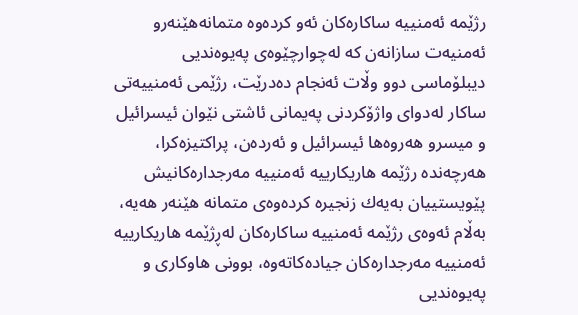رژێمه‌ ئه‌منییه‌ ساكاره‌كان ئه‌و كرده‌وه‌ متمانه‌هێنه‌رو ئه‌منیه‌ت سازانه‌ن كه‌ له‌چوارچێوه‌ی په‌یوه‌ندیی دیبلۆماسی دوو وڵات ئه‌نجام ده‌درێت، رژێمی ئه‌منییه‌تی ساكار له‌دوای واژۆكردنی په‌یمانی ئاشتی نێوان ئیسرائیل و میسرو هه‌روه‌ها ئیسرائیل و ئه‌رده‌ن، پراكتیزه‌كرا، هه‌رچه‌نده‌ رژێمه‌ هاریكارییه‌ ئه‌منییه‌ مه‌رجداره‌كانیش پێویستییان به‌یه‌ك زنجیره‌ كرده‌وه‌ی متمانه‌ هێنه‌ر هه‌یه‌، به‌ڵام ئه‌وه‌ی رژێمه‌ ئه‌منییه‌ ساكاره‌كان له‌ڕژێمه‌ هاریكارییه‌ ئه‌منییه‌ مه‌رجداره‌كان جیاده‌كاته‌وه‌، بوونی هاوكاری و په‌یوه‌ندیی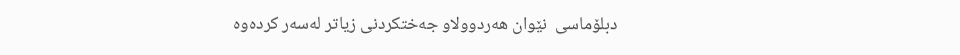دبلۆماسی  نێوان هه‌ردوولاو جه‌ختكردنی زیاتر له‌سه‌ر كرده‌وه‌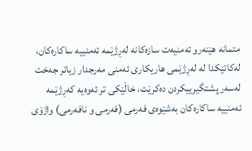متمانه‌ هێنه‌رو ئه‌منیه‌ت سازه‌كانه‌ له‌ڕژێمه‌ ئه‌منییه‌ ساكاره‌كان، له‌كاتێكدا له‌ له‌ڕژێمی هاریكاری ئه‌منی مه‌رجدار زیاتر جه‌خت له‌سه‌ر پشتگیرییكردن ده‌كرێت، خاڵێكی تر ئه‌وه‌یه‌ كه‌ڕژێمه‌ ئه‌منییه‌ ساكاره‌كان به‌شێوه‌ی فه‌رمی (فه‌رمی و نافه‌رمی) واژۆی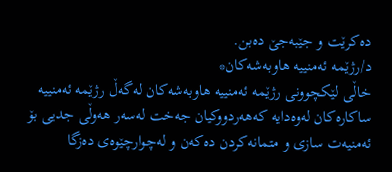ده‌كرێت و جێبه‌جێ ده‌بن.
د/رژێمه‌ ئه‌منییه‌ هاوبه‌شه‌كان*
خاڵی لێكچوونی رژێمه‌ ئه‌منییه‌ هاوبه‌شه‌كان له‌گه‌ڵ رژێمه‌ ئه‌منییه‌ ساكاره‌كان له‌وه‌دایه‌ كه‌هه‌ردووكیان جه‌خت له‌سه‌ر هه‌وڵی جدیی بۆ ئه‌منیه‌ت سازی و متمانه‌كردن ده‌كه‌ن و له‌چوارچێوه‌ی ده‌زگا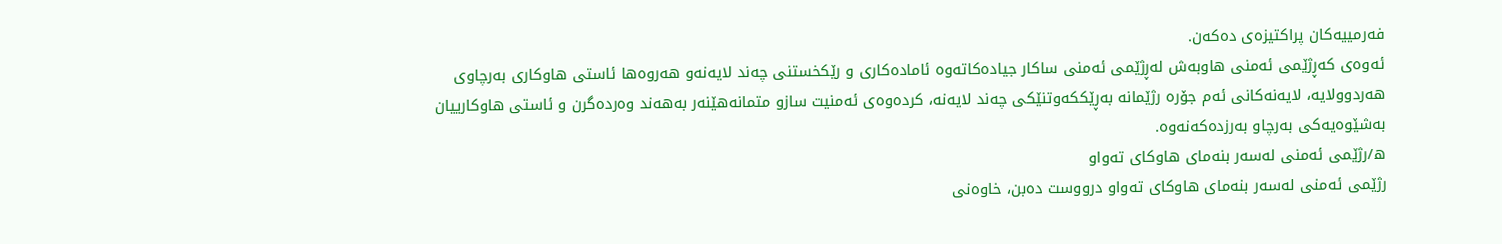فه‌رمییه‌كان پراكتیزه‌ی ده‌كه‌ن.
ئه‌وه‌ی كه‌ڕژێمی ئه‌منی هاوبه‌ش له‌ڕژێمی ئه‌منی ساكار جیاده‌كاته‌وه‌ ئاماده‌كاری و رێكخستنی چه‌ند لایه‌نه‌و هه‌روه‌ها ئاستی هاوكاری به‌رچاوی هه‌ردوولایه‌، لایه‌نه‌كانی ئه‌م جۆره‌ رژێمانه‌ به‌ڕێككه‌وتنێكی چه‌ند لایه‌نه‌، كرده‌وه‌ی ئه‌منیت سازو متمانه‌هێنه‌ر به‌هه‌ند وه‌رده‌گرن و ئاستی هاوكارییان به‌شێوه‌یه‌كی به‌رچاو به‌رزده‌كه‌نه‌وه‌.
ه/رژێمی ئه‌منی له‌سه‌ر بنه‌مای هاوكای ته‌واو
رژێمی ئه‌منی له‌سه‌ر بنه‌مای هاوكای ته‌واو درووست ده‌بن، خاوه‌نی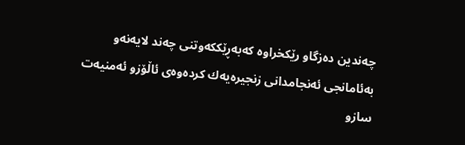چه‌ندین ده‌زگاو رێكخراوه‌ كه‌به‌ڕێككه‌وتنی چه‌ند لایه‌نه‌و به‌ئامانجی ئه‌نجامدانی زنجیره‌یه‌ك كرده‌وه‌ی ئاڵۆزو ئه‌منیه‌ت سازو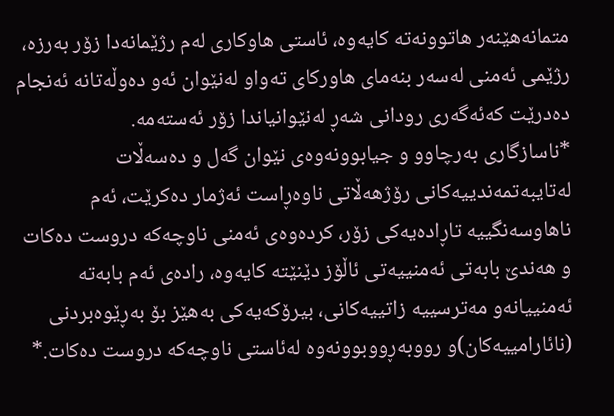متمانه‌هێنه‌ر هاتوونه‌ته‌ كایه‌وه‌، ئاستی هاوكاری له‌م رژێمانه‌دا زۆر به‌رزه‌، رژێمی ئه‌منی له‌سه‌ر بنه‌مای هاوركای ته‌واو له‌نێوان ئه‌و ده‌وڵه‌تانه‌ ئه‌نجام ده‌درێت كه‌ئه‌گه‌ری رودانی شه‌ڕ له‌نێوانیاندا زۆر ئه‌سته‌مه‌.
*ناسازگاری به‌رچاوو و جیابوونه‌وه‌ی نێوان گه‌ل و ده‌سه‌ڵات له‌تایبه‌تمه‌ندییه‌كانی رۆژهه‌ڵاتی ناوه‌ڕاست ئه‌ژمار ده‌كرێت، ئه‌م ناهاوسه‌نگییه‌ تاڕاده‌یه‌كی زۆر، كرده‌وه‌ی ئه‌منی ناوچه‌كه‌ دروست ده‌كات و هه‌ندێ بابه‌تی ئه‌منییه‌تی ئاڵۆز دێنێته‌ كایه‌وه‌، راده‌ی ئه‌م بابه‌ته‌ ئه‌منییانه‌و مه‌ترسییه‌ زاتییه‌كانی، بیرۆكه‌یه‌كی به‌هێز بۆ به‌ڕێوه‌بردنی (نائارامییه‌كان)و رووبه‌ڕووبوونه‌وه‌ له‌ئاستی ناوچه‌كه‌ دروست ده‌كات.*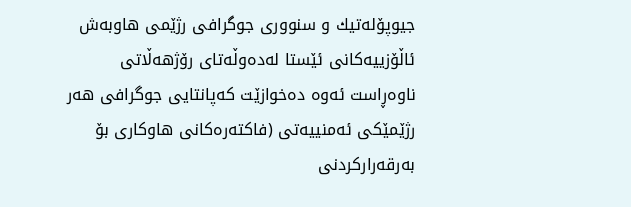جیوپۆله‌تیك و سنووری جوگرافی رژێمی هاوبه‌ش
ئاڵۆزییه‌كانی ئێستا له‌ده‌وڵه‌تای رۆژهه‌ڵاتی ناوه‌ڕاست ئه‌وه‌ ده‌خوازێت كه‌پانتایی جوگرافی هه‌ر رژێمێكی ئه‌منییه‌تی (فاكته‌ره‌كانی هاوكاری بۆ به‌رقه‌راركردنی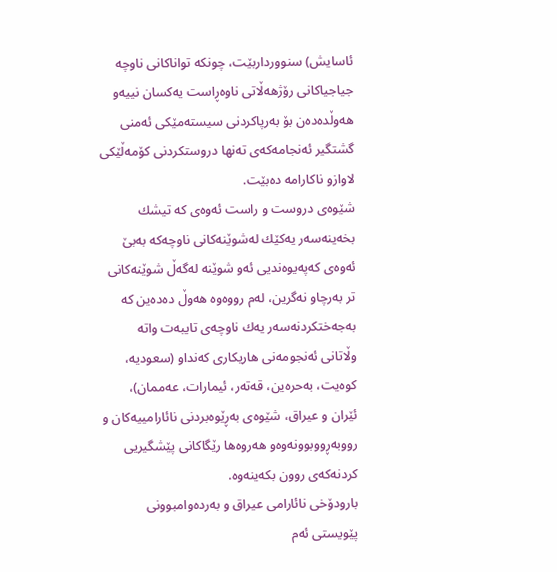ئاسایش) سنوورداربێت، چونكه‌ تواناكانی ناوچه‌ جیاجیاكانی رۆژهه‌ڵاتی ناوه‌ڕاست یه‌كسان نییه‌و هه‌وڵده‌ده‌ن بۆ به‌رپاكردنی سیسته‌مێكی ئه‌منی گشتگیر ئه‌نجامه‌كه‌ی ته‌نها دروستكردنی كۆمه‌ڵێكی لاوازو ناكارامه‌ ده‌بێت.
شێوه‌ی دروست و راست ئه‌وه‌ی كه‌ تیشك بخه‌ینه‌سه‌ر یه‌كێك له‌شوێنه‌كانی ناوچه‌كه‌ به‌بێ ئه‌وه‌ی كه‌په‌یوه‌ندیی ئه‌و شوێنه‌ له‌گه‌ڵ شوێنه‌كانی تر به‌رچاو نه‌گرین، له‌م رووه‌وه‌ هه‌وڵ ده‌ده‌ین كه‌ به‌جه‌ختكردنه‌سه‌ر یه‌ك ناوچه‌ی تایبه‌ت واته‌ وڵاتانی ئه‌نجومه‌نی هاریكاری كه‌نداو (سعودیه‌، كوه‌یت، به‌حره‌ین، قه‌ته‌ر، ئیمارات، عه‌ممان)، ئێران و عیراق، شێوه‌ی به‌ڕێوه‌بردنی نائارامییه‌كان و رووبه‌ڕووبوونه‌وه‌و هه‌روه‌ها رێگاكانی پێشگیریی كردنه‌كه‌ی روون بكه‌ینه‌وه‌.
بارودۆخی نائارامی عیراق و به‌رده‌وامبوونی پێویستی ئه‌م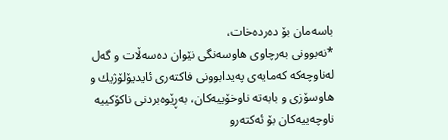باسه‌مان بۆ ده‌رده‌خات،
*نه‌بوونی به‌رچاوی هاوسه‌نگی نێوان ده‌سه‌ڵات و گه‌ل له‌ناوچه‌كه‌ كه‌مایه‌ی په‌یدابوونی فاكته‌ری ئایدیۆلۆژیك و هاوسۆزی و بابه‌ته‌ ناوخۆییه‌كان، به‌ڕێوه‌بردنی ناكۆكییه‌ ناوچه‌ییه‌كان بۆ ئه‌كته‌رو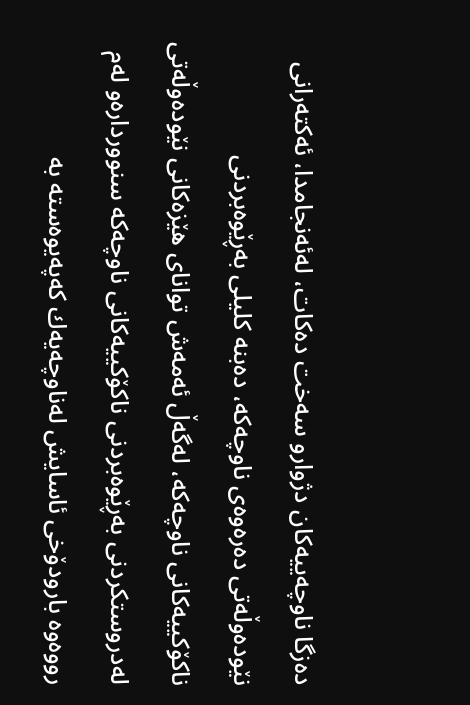ده‌زگا ناوچه‌ییه‌كان دژوارو سه‌خت ده‌كات، له‌ئه‌نجامدا، ئه‌كته‌رانی نێوده‌وڵه‌تی ده‌ره‌وه‌ی ناوچه‌كه‌، ده‌بنه‌ كلیلی به‌ڕێوه‌بردنی ناكۆكییه‌كانی ناوچه‌كه‌، له‌گه‌ڵ ئه‌مه‌ش توانای هێزه‌كانی نێوده‌وڵه‌تی له‌دروستكردنی به‌ڕێوه‌بردنی ناكۆكییه‌كانی ناوچه‌كه‌ سنوورداره‌و له‌م رووه‌وه‌ بارودۆخی ئاسایش له‌ناوچه‌یه‌ك كه‌په‌یوه‌سته‌ به‌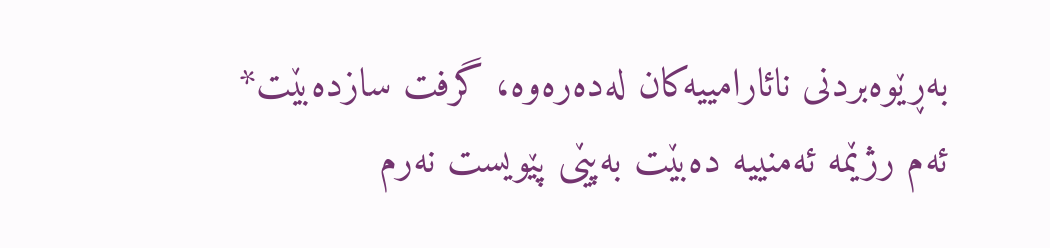به‌ڕێوه‌بردنی نائارامییه‌كان له‌ده‌ره‌وه‌، گرفت سازده‌بێت*
ئه‌م رژێمه‌ ئه‌منییه‌ ده‌بێت به‌پێی پێویست نه‌رم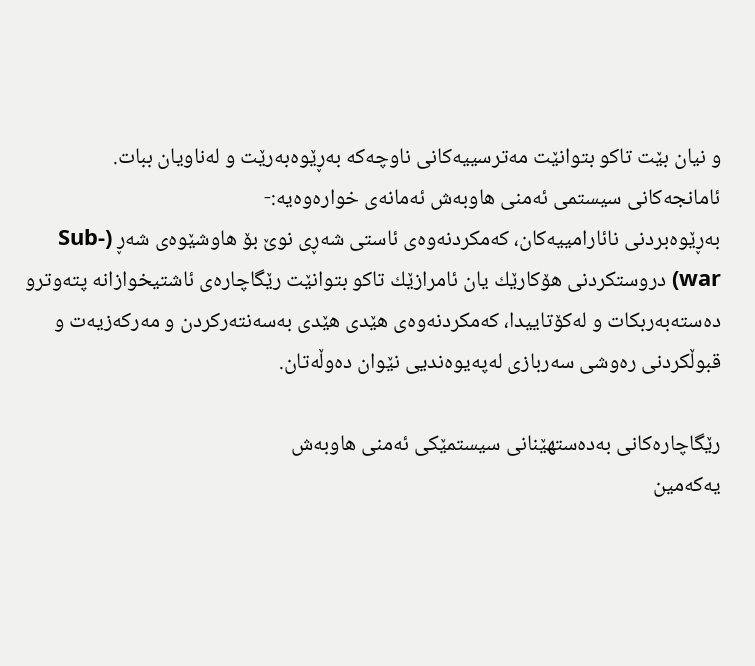و نیان بێت تاكو بتوانێت مه‌ترسییه‌كانی ناوچه‌كه‌ به‌ڕێوه‌به‌رێت و له‌ناویان ببات.
ئامانجه‌كانی سیستمی ئه‌منی هاوبه‌ش ئه‌مانه‌ی خواره‌وه‌یه‌:-
به‌ڕێوه‌بردنی نائارامییه‌كان، كه‌مكردنه‌وه‌ی ئاستی شه‌ڕی نوێ بۆ هاوشێوه‌ی شه‌ڕ (Sub-war) دروستكردنی هۆكارێك یان ئامرازێك تاكو بتوانێت رێگاچاره‌ی ئاشتیخوازانه‌ پته‌وترو ده‌سته‌به‌ربكات و له‌كۆتاییدا، كه‌مكردنه‌وه‌ی هێدی هێدی به‌سه‌نته‌ركردن و مه‌ركه‌زیه‌ت و قبوڵكردنی ره‌وشی سه‌ربازی له‌په‌یوه‌ندیی نێوان ده‌وڵه‌تان.

رێگاچاره‌كانی به‌ده‌ستهێنانی سیستمێكی ئه‌منی هاوبه‌ش
یه‌كه‌مین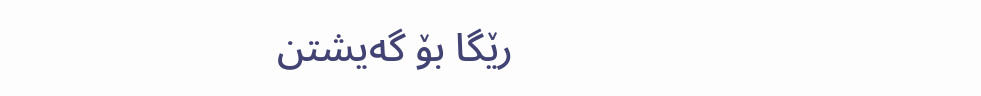رێگا بۆ گه‌یشتن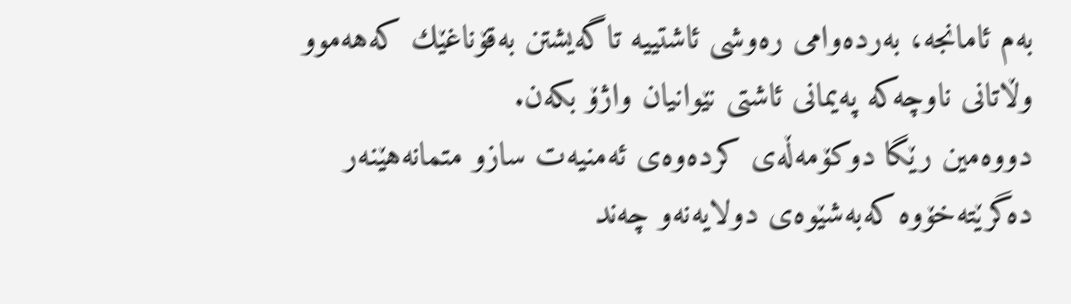به‌م ئامانجه‌، به‌رده‌وامی ره‌وشی ئاشتییه‌ تاگه‌یشتن به‌قۆناغێك كه‌هه‌موو وڵاتانی ناوچه‌كه‌ په‌یمانی ئاشتی نێوانیان واژۆ بكه‌ن.
دووه‌مین رێگا دوكۆمه‌ڵه‌ی كرده‌وه‌ی ئه‌منیه‌ت سازو متمانه‌هێنه‌ر ده‌گرێته‌خۆوه‌ كه‌به‌شێوه‌ی دولایه‌نه‌و چه‌ند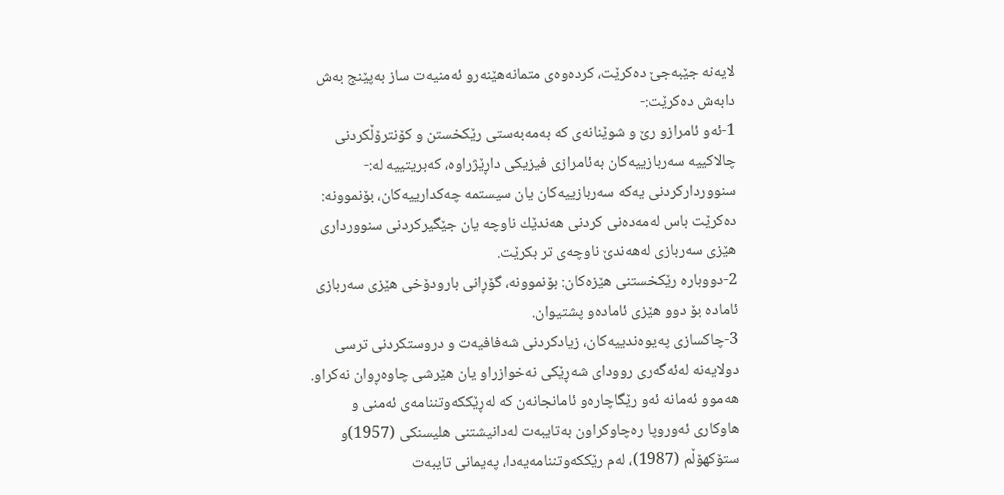لایه‌نه‌ جێبه‌جێ ده‌كرێت، كرده‌وه‌ی متمانه‌هێنه‌رو ئه‌منیه‌ت ساز به‌پێنج به‌ش دابه‌ش ده‌كرێت:-
1-ئه‌و ئامرازو رێ و شوێنانه‌ی كه‌ به‌مه‌به‌ستی رێكخستن و كۆنترۆڵكردنی چالاكییه‌ سه‌ربازییه‌كان به‌ئامرازی فیزیكی داڕێژراوه‌، كه‌بریتییه‌ له‌:-
سنوورداركردنی یه‌كه‌ سه‌ربازییه‌كان یان سیستمه‌ چه‌كدارییه‌كان، بۆنموونه‌: ده‌كرێت باس له‌مه‌ده‌نی كردنی هه‌ندێك ناوچه‌ یان جێگیركردنی سنوورداری هێزی سه‌ربازی له‌هه‌ندێ ناوچه‌ی تر بكرێت.
2-دووباره‌ رێكخستنی هێزه‌كان: بۆنموونه‌، گۆڕانی بارودۆخی هێزی سه‌ربازی ئاماده‌ بۆ دوو هێزی ئاماده‌و پشتیوان.
3-چاكسازی په‌یوه‌ندییه‌كان، زیادكردنی شه‌فافیه‌ت و دروستكردنی ترسی دولایه‌نه‌ له‌ئه‌گه‌ری روودای شه‌ڕێكی نه‌خوازراو یان هێرشی چاوه‌ڕوان نه‌كراو.
هه‌موو ئه‌مانه‌ ئه‌و رێگاچاره‌و ئامانجانه‌ن كه‌ له‌ڕێككه‌وتننامه‌ی ئه‌منی و هاوكاری ئه‌وروپا ره‌چاوكراون به‌تایبه‌ت له‌دانیشتنی هلیسنكی (1957)و ستۆكهۆڵم (1987)، له‌م رێككه‌وتننامه‌یه‌دا، په‌یمانی تایبه‌ت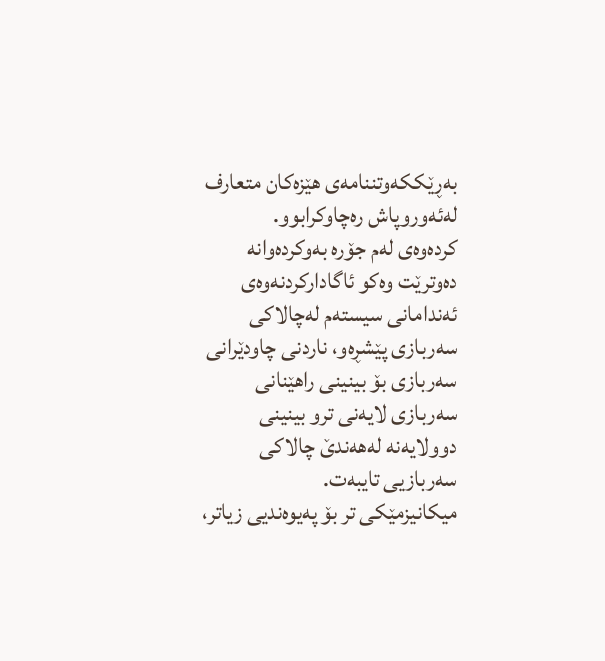به‌ڕێككه‌وتننامه‌ی هێزه‌كان متعارف له‌ئه‌وروپاش ره‌چاوكرابوو.
كرده‌وه‌ی له‌م جۆره‌ به‌وكرده‌وانه‌ ده‌وترێت وه‌كو ئاگاداركردنه‌وه‌ی ئه‌ندامانی سیسته‌م له‌چالاكی سه‌ربازی پێشڕه‌و، ناردنی چاودێرانی سه‌ربازی بۆ بینینی راهێنانی سه‌ربازی لایه‌نی ترو بینینی دوولایه‌نه‌ له‌هه‌ندێ چالاكی سه‌ربازیی تایبه‌ت.
میكانیزمێكی تر بۆ په‌یوه‌ندیی زیاتر،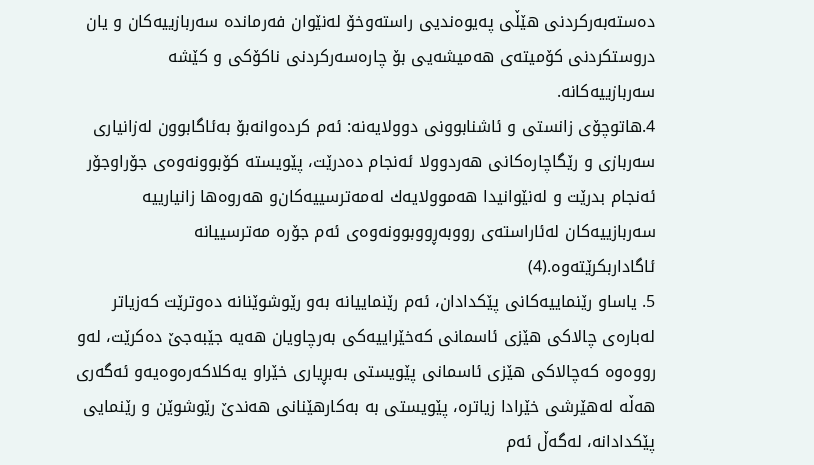ده‌سته‌به‌ركردنی هێڵی په‌یوه‌ندیی راسته‌وخۆ له‌نێوان فه‌رمانده‌ سه‌ربازییه‌كان و یان دروستكردنی كۆمیته‌ی هه‌میشه‌یی بۆ چاره‌سه‌ركردنی ناكۆكی و كێشه‌ سه‌ربازییه‌كانه‌.
4.هاتوچۆی زانستی و ئاشنابوونی دوولایه‌نه‌: ئه‌م كرده‌وانه‌بۆ به‌ئاگابوون له‌زانیاری سه‌ربازی و رێگاچاره‌كانی هه‌ردوولا ئه‌نجام ده‌درێت، پێویسته‌ كۆبوونه‌وه‌ی جۆراوجۆر ئه‌نجام بدرێت و له‌نێوانیدا هه‌موولایه‌ك له‌مه‌ترسییه‌كان‌و هه‌روه‌ها زانیارییه‌ سه‌ربازییه‌كان له‌ئاراسته‌ی رووبه‌ڕووبوونه‌وه‌ی ئه‌م جۆره‌ مه‌ترسییانه‌ ئاگاداربكرێته‌وه‌.(4)
5. یاساو رێنماییه‌كانی پێكدادان، ئه‌م رێنماییانه‌ به‌و رێوشوێنانه‌ ده‌وترێت كه‌زیاتر له‌باره‌ی چالاكی هێزی ئاسمانی كه‌خێراییه‌كی به‌رچاویان هه‌یه‌ جێبه‌جێ ده‌كرێت، له‌و رووه‌وه‌ كه‌چالاكی هێزی ئاسمانی پێویستی به‌بڕیاری خێراو یه‌كلاكه‌ره‌وه‌یه‌و ئه‌گه‌ری هه‌ڵه‌ له‌هێرشی خێرادا زیاتره‌، پێویستی به‌ به‌كارهێنانی هه‌ندێ رێوشوێن و رێنمایی پێكدادانه‌، له‌گه‌ڵ ئه‌م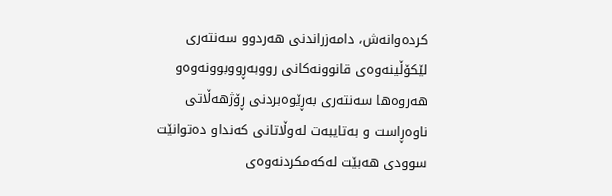كرده‌وانه‌ش، دامه‌زراندنی هه‌ردوو سه‌نته‌ری لێكۆڵینه‌وه‌ی قانوونه‌كانی رووبه‌ڕووبوونه‌وه‌و هه‌روه‌ها سه‌نته‌ری به‌ڕێوه‌بردنی ڕۆژهه‌ڵاتی ناوه‌ڕاست و به‌تایبه‌ت له‌وڵاتانی كه‌نداو ده‌توانێت سوودی هه‌بێت له‌كه‌مكردنه‌وه‌ی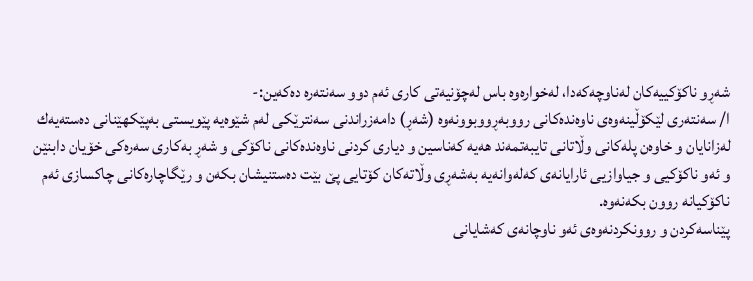شه‌ڕو ناكۆكییه‌كان له‌ناوچه‌كه‌دا، له‌خواره‌وه‌ باس له‌چۆنیه‌تی كاری ئه‌م دوو سه‌نته‌ره‌ ده‌كه‌ین:-
ا/ سه‌نته‌ری لێكۆڵینه‌وه‌ی ناوه‌نده‌كانی رووبه‌ڕووبوونه‌وه‌ (شه‌ڕ) دامه‌زراندنی سه‌نترێكی له‌م شێوه‌یه‌ پێویستی به‌پێكهێنانی ده‌سته‌یه‌ك له‌زانایان و خاوه‌ن پله‌كانی وڵاتانی تایبه‌تمه‌ند هه‌یه‌ كه‌ناسین و دیاری كردنی ناوه‌نده‌كانی ناكۆكی و شه‌ڕ به‌كاری سه‌ره‌كی خۆیان دابنێن و ئه‌و ناكۆكیی و جیاوازیی ئارایانه‌ی كه‌له‌وانه‌یه‌ به‌شه‌ڕی وڵاته‌كان كۆتایی پێ بێت ده‌ستنیشان بكه‌ن و رێگاچاره‌كانی چاكسازی ئه‌م ناكۆكیانه‌ روون بكه‌نه‌وه‌.
پێناسه‌كردن و روونكردنه‌وه‌ی ئه‌و ناوچانه‌ی كه‌شایانی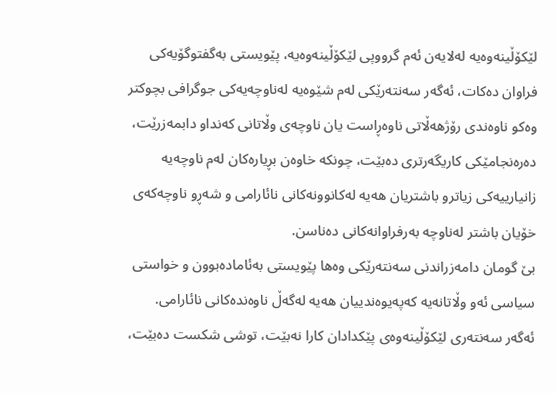لێكۆڵینه‌وه‌یه‌ له‌لایه‌ن ئه‌م گرووپی لێكۆڵینه‌وه‌یه‌، پێویستی به‌گفتوگۆیه‌كی فراوان ده‌كات، ئه‌گه‌ر سه‌نته‌رێكی له‌م شێوه‌یه‌ له‌ناوچه‌یه‌كی جوگرافی بچوكتر وه‌كو ناوه‌ندی رۆژهه‌ڵاتی ناوه‌ڕاست یان ناوچه‌ی وڵاتانی كه‌نداو دابمه‌زرێت، ده‌ره‌نجامێكی كاریگه‌رتری ده‌بێت، چونكه‌ خاوه‌ن بڕیاره‌كان له‌م ناوچه‌یه‌ زانیارییه‌كی زیاترو باشتریان هه‌یه‌ له‌كانوونه‌كانی نائارامی و شه‌ڕو ناوچه‌كه‌ی خۆیان باشتر له‌ناوچه‌ به‌رفراوانه‌كانی ده‌ناسن.
بێ گومان دامه‌زراندنی سه‌نته‌رێكی وه‌ها پێویستی به‌ئاماده‌بوون و خواستی سیاسی ئه‌و وڵاتانه‌یه‌ كه‌په‌یوه‌ندییان هه‌یه‌ له‌گه‌ڵ ناوه‌نده‌كانی نائارامی.
ئه‌گه‌ر سه‌نته‌ری لێكۆڵینه‌وه‌ی پێكدادان كارا نه‌بێت، توشی شكست ده‌بێت،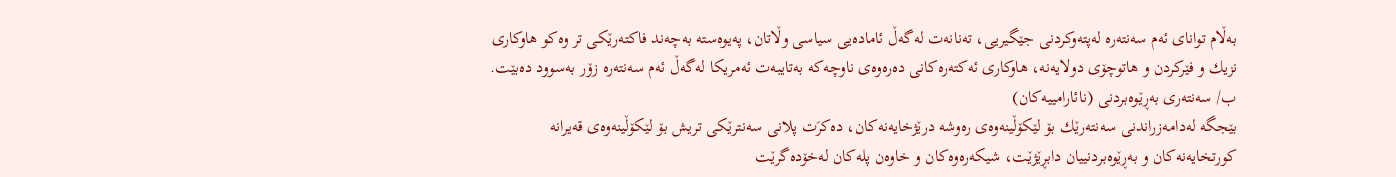به‌ڵام توانای ئه‌م سه‌نته‌ره‌ له‌پته‌وكردنی جێگیریی، ته‌نانه‌ت له‌گه‌ڵ ئاماده‌یی سیاسی وڵاتان، په‌یوه‌سته‌ به‌چه‌ند فاكته‌رێكی تر وه‌كو هاوكاری نزیك و فێركردن و هاتوچۆی دولایه‌نه‌، هاوكاری ئه‌كته‌ره‌كانی ده‌ره‌وه‌ی ناوچه‌كه‌ به‌تایبه‌ت ئه‌مریكا له‌گه‌ڵ ئه‌م سه‌نته‌ره‌ زۆر به‌سوود ده‌بێت.
ب/ سه‌نته‌ری به‌ڕێوه‌بردنی (نائارامییه‌كان)
بێجگه‌ له‌دامه‌زراندنی سه‌نته‌رێك بۆ لێكۆڵینه‌وه‌ی ره‌وشه‌ درێژخایه‌نه‌كان، ده‌كرَت پلانی سه‌نترێكی تریش بۆ لێكۆڵینه‌وه‌ی قه‌یرانه‌ كورتخایه‌نه‌كان و به‌ڕێوه‌بردنییان دابڕێژێت، شیكه‌ره‌وه‌كان و خاوه‌ن پله‌كان له‌خۆده‌گرێت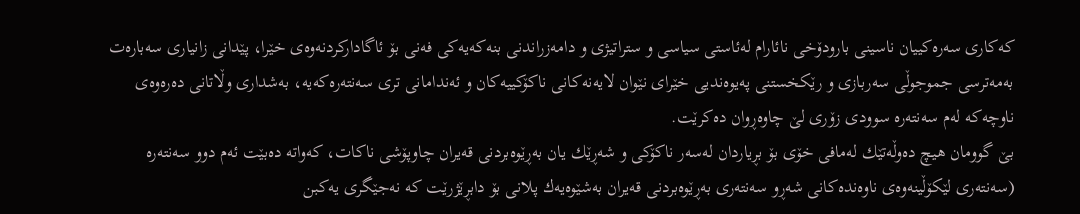كه‌كاری سه‌ره‌كییان ناسینی بارودۆخی نائارام له‌ئاستی سیاسی و ستراتیژی و دامه‌زراندنی بنه‌كه‌یه‌كی فه‌نی بۆ ئاگاداركردنه‌وه‌ی خێرا، پێدانی زانیاری سه‌باره‌ت به‌مه‌ترسی جموجوڵی سه‌ربازی و رێكخستنی په‌یوه‌ندیی خێرای نێوان لایه‌نه‌كانی ناكۆكییه‌كان و ئه‌ندامانی تری سه‌نته‌ره‌كه‌یه‌، به‌شداری وڵاتانی ده‌ره‌وه‌ی ناوچه‌كه‌ له‌م سه‌نته‌ره‌ سوودی زۆری لێ چاوه‌ڕوان ده‌كرێت.
بێ گوومان هیچ ده‌وڵه‌تێك له‌مافی خۆی بۆ بڕیاردان له‌سه‌ر ناكۆكی و شه‌ڕێك یان به‌ڕێوه‌بردنی قه‌یران چاوپۆشی ناكات، كه‌واته‌ ده‌بێت ئه‌م دوو سه‌نته‌ره‌ (سه‌نته‌ری لێكۆڵینه‌وه‌ی ناوه‌نده‌كانی شه‌ڕو سه‌نته‌ری به‌ڕێوه‌بردنی قه‌یران به‌شێوه‌یه‌ك پلانی بۆ دابڕێژرێت كه‌ نه‌جێگری یه‌كبن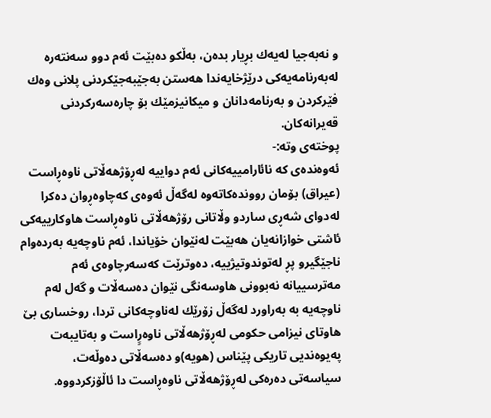و نه‌به‌جیا له‌یه‌ك بڕیار بده‌ن، به‌ڵكو ده‌بێت ئه‌م دوو سه‌نته‌ره‌ له‌به‌رنامه‌یه‌كی درێژخایه‌ندا هه‌ستن به‌جێبه‌جێكردنی پلانی وه‌ك فێركردن و به‌رنامه‌دانان و میكانیزمێك بۆ چاره‌سه‌ركردنی قه‌یرانه‌كان.
پوخته‌ی وته‌:-
ئه‌وه‌نده‌ی كه‌ نائارامییه‌كانی ئه‌م دواییه‌ له‌ڕۆژهه‌ڵاتی ناوه‌ڕاست (عیراق) بۆمان روونده‌كاته‌وه‌ له‌گه‌ڵ ئه‌وه‌ی‌ كه‌چاوه‌ڕوان ده‌كرا له‌دوای شه‌ڕی ساردو وڵاتانی رۆژهه‌ڵاتی ناوه‌ڕاست هاوكارییه‌كی ئاشتی خوازانه‌یان هه‌بێت له‌نێوان خۆیاندا، ئه‌م ناوچه‌یه‌ به‌رده‌وام ناجێگیرو پڕ له‌توندوتیژییه‌، ده‌وترێت كه‌سه‌رچاوه‌ی ئه‌م مه‌ترسییانه‌ نه‌بوونی هاوسه‌نگی نێوان ده‌سه‌ڵات و گه‌ل له‌م ناوچه‌یه‌ به‌ به‌راورد له‌گه‌ڵ زۆرێك له‌ناوچه‌كانی تردا، روخساری بێ هاوتای نیزامی حكومی له‌ڕۆژهه‌ڵاتی ناوه‌رٍاست و به‌تایبه‌ت په‌یوه‌ندیی تاریكی پێناس (هویه‌)و ده‌سه‌ڵاتی ده‌وڵه‌ت، سیاسه‌تی ده‌ره‌كی له‌ڕۆژهه‌ڵاتی ناوه‌ڕاست دا ئاڵۆزكردووه‌.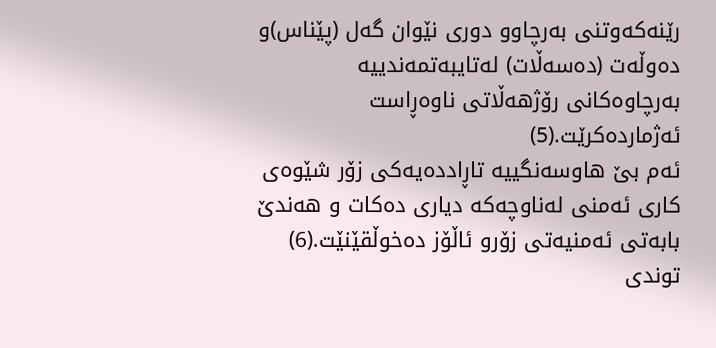رێنه‌كه‌وتنی به‌رچاوو دوری نێوان گه‌ل (پێناس)و ده‌وڵه‌ت (ده‌سه‌ڵات) له‌تایبه‌تمه‌ندییه‌ به‌رچاوه‌كانی رۆژهه‌ڵاتی ناوه‌ڕاست ئه‌ژمارده‌كرێت.(5)
ئه‌م بێ هاوسه‌نگییه‌ تاڕادده‌یه‌كی زۆر شێوه‌ی كاری ئه‌منی له‌ناوچه‌كه‌ دیاری ده‌كات و هه‌ندێ بابه‌تی ئه‌منیه‌تی زۆرو ئاڵۆز ده‌خوڵقێنێت.(6) توندی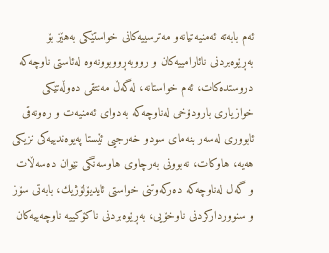ئه‌م بابه‌ته‌ ئه‌منیه‌تیانه‌و مه‌ترسییه‌كانی خواستێكی به‌هێز بۆ به‌ڕێوه‌بردنی نائارامییه‌كان و رووبه‌ڕووبوونه‌وه‌ له‌ئاستی ناوچه‌كه‌ دروستده‌كات، ئه‌م خواستانه‌، له‌گه‌ڵ مه‌نتقی ده‌وڵه‌تێكی خوازیاری بارودۆخی له‌ناوچه‌كه‌ به‌دوای ئه‌منیه‌ت و ره‌ونه‌قی ئابووری له‌سه‌ر بنه‌مای سودو خه‌رجیی ئێستا په‌یوه‌ندییه‌كی نزیكی هه‌یه‌، هاوكات، نه‌بوونی به‌رچاوی هاوسه‌نگی نێوان ده‌سه‌ڵات و گه‌ل له‌ناوچه‌كه‌ ده‌ركه‌وتنی خواستی ئایدیۆلۆژیك، بابه‌تی سۆز و سنوورداركردنی ناوخۆیی، به‌ڕێوه‌بردنی ناكۆكییه‌ ناوچه‌ییه‌كان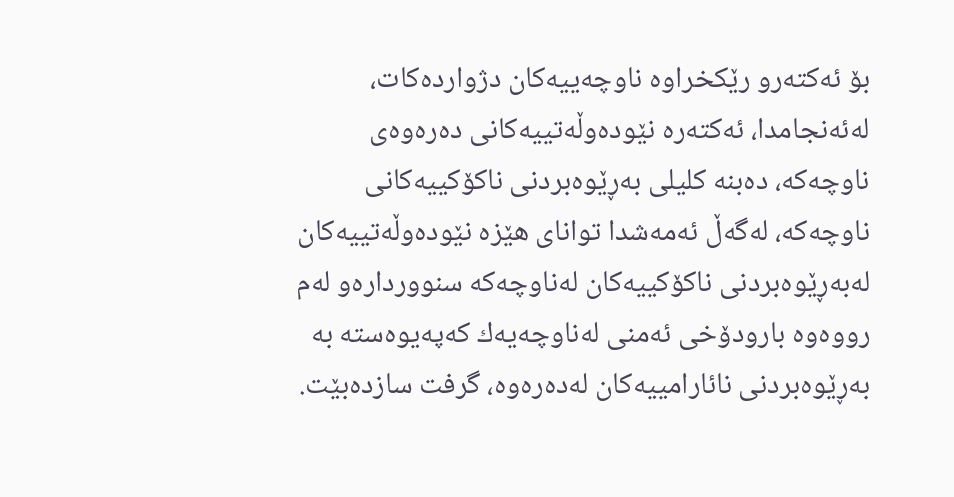بۆ ئه‌كته‌رو رێكخراوه‌ ناوچه‌ییه‌كان دژوارده‌كات، له‌ئه‌نجامدا، ئه‌كته‌ره‌ نێوده‌وڵه‌تییه‌كانی ده‌ره‌وه‌ی ناوچه‌كه‌، ده‌بنه‌ كلیلی به‌ڕێوه‌بردنی ناكۆكییه‌كانی ناوچه‌كه‌، له‌گه‌ڵ ئه‌مه‌شدا توانای هێزه‌ نێوده‌وڵه‌تییه‌كان له‌به‌ڕێوه‌بردنی ناكۆكییه‌كان له‌ناوچه‌كه‌ سنوورداره‌و له‌م رووه‌وه‌ بارودۆخی ئه‌منی له‌ناوچه‌یه‌ك كه‌په‌یوه‌سته‌ به‌ به‌ڕێوه‌بردنی نائارامییه‌كان له‌ده‌ره‌وه‌، گرفت سازده‌بێت.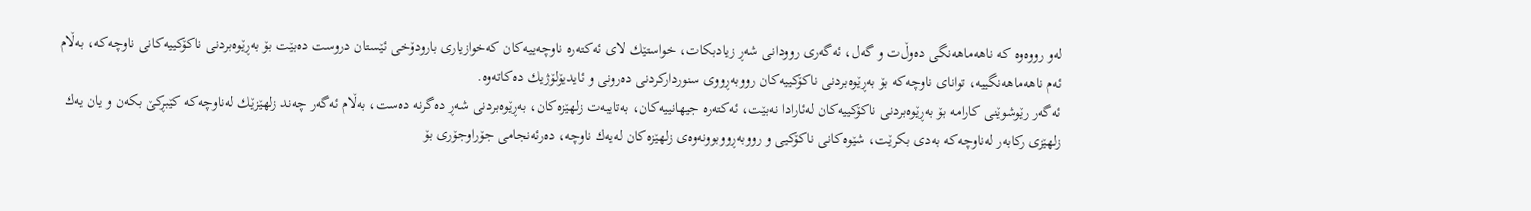له‌و رووه‌وه‌ كه‌ ناهه‌ماهه‌نگی ده‌وڵ‌ت و گه‌ل، ئه‌گه‌ری روودانی شه‌ڕ زیادبكات، خواستێك لای ئه‌كته‌ره‌ ناوچه‌ییه‌كان كه‌خوازیاری بارودۆخی ئێستان دروست ده‌بێت بۆ به‌ڕێوه‌بردنی ناكۆكییه‌كانی ناوچه‌كه‌، به‌ڵام ئه‌م ناهه‌ماهه‌نگییه‌، توانای ناوچه‌كه‌ بۆ به‌ڕێوه‌بردنی ناكۆكییه‌كان رووبه‌ڕووی سنورداركردنی ده‌رونی و ئایدیۆلۆژیك ده‌كاته‌وه‌.
ئه‌گه‌ر رێوشوێنی كارامه‌ بۆ به‌ڕێوه‌بردنی ناكۆكییه‌كان له‌ئارادا نه‌بێت، ئه‌كته‌ره‌ جیهانییه‌كان، به‌تایبه‌ت زلهێزه‌كان، به‌ڕێوه‌بردنی شه‌ڕ ده‌گرنه‌ ده‌ست، به‌ڵام ئه‌گه‌ر چه‌ند زلهێزێك له‌ناوچه‌كه‌ كێبڕكێ بكه‌ن و یان یه‌ك زلهێزی ركابه‌ر له‌ناوچه‌كه‌ به‌دی بكرێت، شێوه‌كانی ناكۆكیی و رووبه‌ڕووبوونه‌وه‌ی زلهێزه‌كان له‌یه‌ك ناوچه‌، ده‌رئه‌نجامی جۆراوجۆری بۆ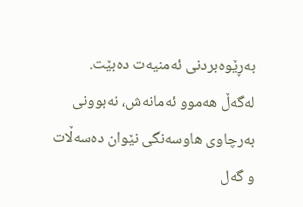به‌ڕێوه‌بردنی ئه‌منیه‌ت ده‌بێت.
له‌گه‌ڵ هه‌موو ئه‌مانه‌ش، نه‌بوونی به‌رچاوی هاوسه‌نگی نێوان ده‌سه‌ڵات و گه‌ل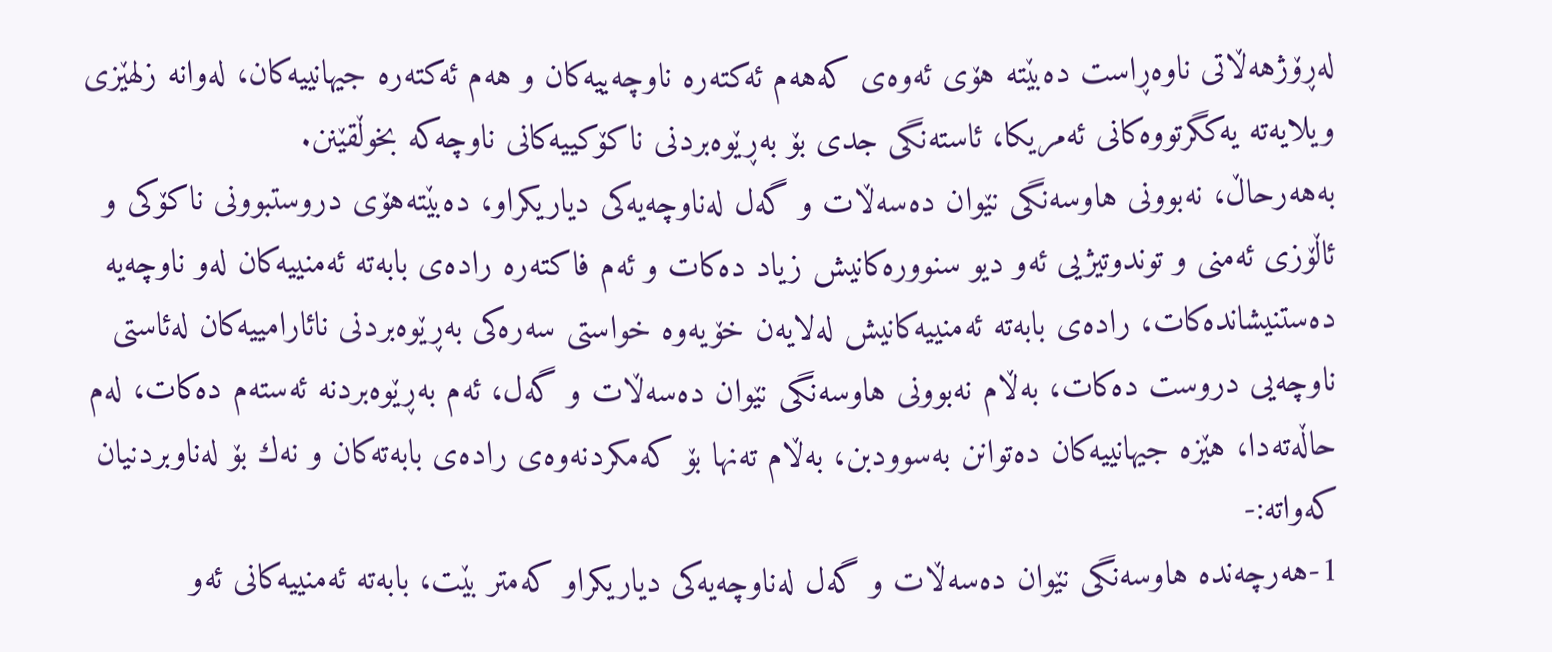له‌ڕۆژهه‌ڵاتی ناوه‌ڕاست ده‌بێته‌ هۆی ئه‌وه‌ی كه‌هه‌م ئه‌كته‌ره‌ ناوچه‌ییه‌كان و هه‌م ئه‌كته‌ره‌ جیهانییه‌كان، له‌وانه‌ زلهێزی ویلایه‌ته‌ یه‌كگرتووه‌كانی ئه‌مریكا، ئاسته‌نگی جدی بۆ به‌ڕێوه‌بردنی ناكۆكییه‌كانی ناوچه‌كه‌ بخوڵقێنن.
به‌هه‌رحاڵ، نه‌بوونی هاوسه‌نگی نێوان ده‌سه‌ڵات و گه‌ل له‌ناوچه‌یه‌كی دیاریكراو، ده‌بێته‌هۆی دروستبوونی ناكۆكی و ئاڵۆزی ئه‌منی و توندوتیژیی ئه‌و دیو سنووره‌كانیش زیاد ده‌كات و ئه‌م فاكته‌ره‌ راده‌ی بابه‌ته‌ ئه‌منییه‌كان له‌و ناوچه‌یه‌ ده‌ستنیشانده‌كات، راده‌ی بابه‌ته‌ ئه‌منییه‌كانیش له‌لایه‌ن خۆیه‌وه‌ خواستی سه‌ره‌كی به‌ڕێوه‌بردنی نائارامییه‌كان له‌ئاستی ناوچه‌یی دروست ده‌كات، به‌ڵام نه‌بوونی هاوسه‌نگی نێوان ده‌سه‌ڵات و گه‌ل، ئه‌م به‌ڕێوه‌بردنه‌ ئه‌سته‌م ده‌كات، له‌م حاڵه‌ته‌دا، هێزه‌ جیهانییه‌كان ده‌توانن به‌سوودبن، به‌ڵام ته‌نها بۆ كه‌مكردنه‌وه‌ی راده‌ی بابه‌ته‌كان و نه‌ك بۆ له‌ناوبردنیان كه‌واته‌:-
1-هه‌رچه‌نده‌ هاوسه‌نگی نێوان ده‌سه‌ڵات و گه‌ل له‌ناوچه‌یه‌كی دیاریكراو كه‌متر بێت، بابه‌ته‌ ئه‌منییه‌كانی ئه‌و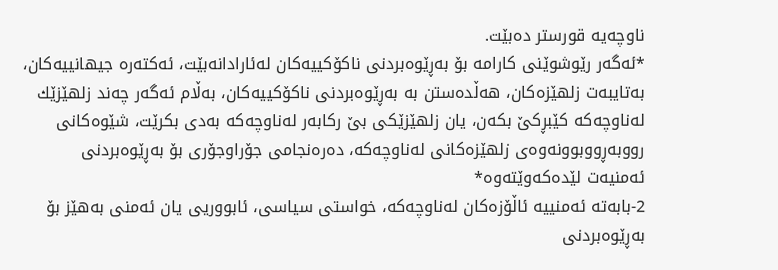ناوچه‌یه‌ قورستر ده‌بێت.
*ئه‌گه‌ر رێوشوێنی كارامه‌ بۆ به‌ڕێوه‌بردنی ناكۆكییه‌كان له‌ئارادانه‌بێت، ئه‌كته‌ره‌ جیهانییه‌كان، به‌تایبه‌ت زلهێزه‌كان، هه‌ڵده‌ستن به‌ به‌ڕێوه‌بردنی ناكۆكییه‌كان، به‌ڵام ئه‌گه‌ر چه‌ند زلهێزێك له‌ناوچه‌كه‌ كێبڕكێ بكه‌ن، یان زلهێزێكی بێ ركابه‌ر له‌ناوچه‌كه‌ به‌دی بكرێت، شێوه‌كانی رووبه‌ڕووبوونه‌وه‌ی زلهێزه‌كانی له‌ناوچه‌كه‌، ده‌ره‌نجامی جۆراوجۆری بۆ به‌ڕێوه‌بردنی ئه‌منیه‌ت لێده‌كه‌وێته‌وه‌*
2-بابه‌ته‌ ئه‌منییه‌ ئاڵۆزه‌كان له‌ناوچه‌كه‌، خواستی سیاسی، ئابووریی یان ئه‌منی به‌هێز بۆ به‌ڕێوه‌بردنی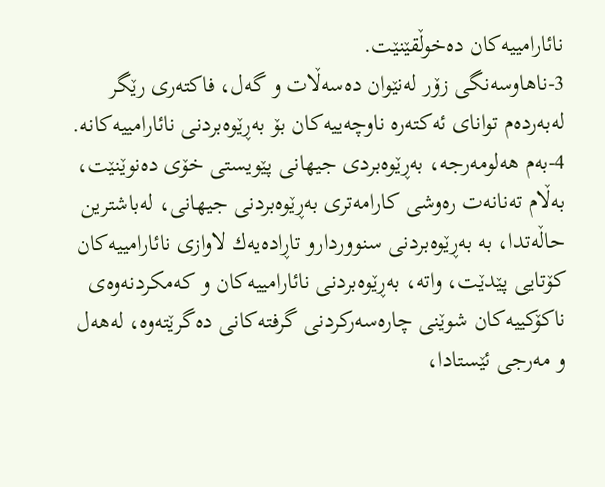نائارامییه‌كان ده‌خوڵقێنێت.
3-ناهاوسه‌نگی زۆر له‌نێوان ده‌سه‌ڵات و گه‌ل، فاكته‌ری رێگر له‌به‌رده‌م توانای ئه‌كته‌ره‌ ناوچه‌ییه‌كان بۆ به‌ڕێوه‌بردنی نائارامییه‌كانه‌.
4-به‌م هه‌لومه‌رجه‌، به‌ڕێوه‌بردی جیهانی پێویستی خۆی ده‌نوێنێت، به‌ڵام ته‌نانه‌ت ره‌وشی كارامه‌تری به‌ڕێوه‌بردنی جیهانی، له‌باشترین حاڵه‌تدا، به‌ به‌ڕێوه‌بردنی سنووردارو تاڕاده‌یه‌ك لاوازی نائارامییه‌كان كۆتایی پێدێت، واته‌، به‌ڕێوه‌بردنی نائارامییه‌كان و كه‌مكردنه‌وه‌ی ناكۆكییه‌كان شوێنی چاره‌سه‌ركردنی گرفته‌كانی ده‌گرێته‌وه‌، له‌هه‌ل و مه‌رجی ئێستادا،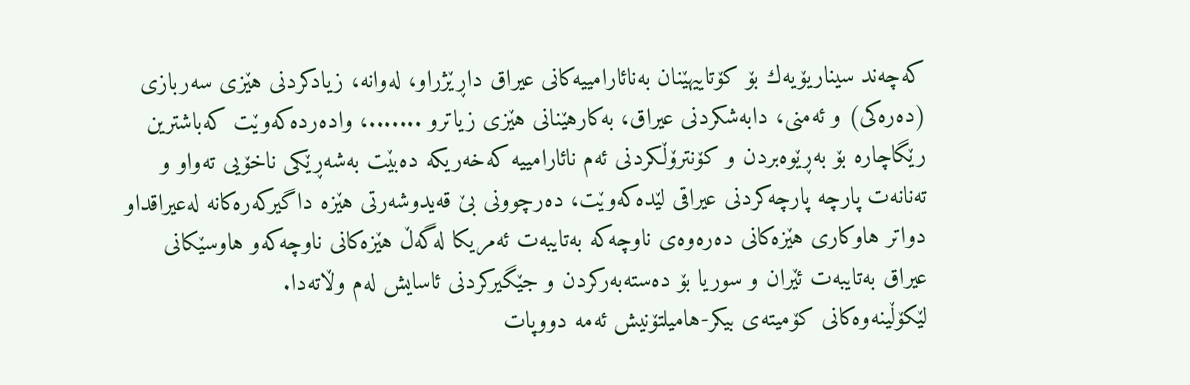كه‌چه‌ند سیناریۆیه‌ك بۆ كۆتاییهێنان به‌نائارامییه‌كانی عیراق داڕێژراو، له‌وانه‌، زیادكردنی هێزی سه‌ربازی (ده‌ره‌كی) و ئه‌منی، دابه‌شكردنی عیراق، به‌كارهێنانی هێزی زیاترو .......، واده‌رده‌كه‌وێت كه‌باشترین رێگاچاره‌ بۆ به‌ڕێوه‌بردن و كۆنترۆڵكردنی ئه‌م نائارامییه‌ كه‌خه‌ریكه‌ ده‌بێت به‌شه‌ڕێكی ناخۆیی ته‌واو و ته‌نانه‌ت پارچه‌ پارچه‌كردنی عیراقی لێده‌كه‌وێت، ده‌رچوونی بێ قه‌یدوشه‌رتی هێزه‌ داگیركه‌ره‌كانه‌ له‌عیراقداو دواتر هاوكاری هێزه‌كانی ده‌ره‌وه‌ی ناوچه‌كه‌ به‌تایبه‌ت ئه‌مریكا له‌گه‌ڵ هێزه‌كانی ناوچه‌كه‌و هاوسێكانی عیراق به‌تایبه‌ت ئێران و سوریا بۆ ده‌سته‌به‌ركردن و جێگیركردنی ئاسایش له‌م وڵاته‌دا.
لێكۆڵینه‌وه‌كانی كۆمیته‌ی بیكر-هامیلتۆنیش ئه‌مه‌ دووپات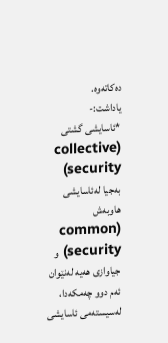ده‌كاته‌وه‌.
یاداشت:-
*ئاسایشی گشتی (collective security) به‌جیا له‌ئاسایشی هاوبه‌ش (common security) و جیاوازی هه‌یه‌ له‌نێوان ئه‌م دوو چه‌مكه‌دا، له‌سیسته‌می ئاسایشی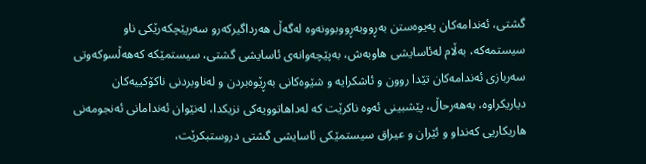گشتی، ئه‌ندامه‌كان په‌یوه‌ستن به‌ڕووبه‌ڕووبوونه‌وه‌ له‌گه‌ڵ هه‌رداگیركه‌رو سه‌رپێچكه‌رێكی ناو سیستمه‌كه‌، به‌ڵام له‌ئاسایشی هاوبه‌ش، به‌پێچه‌وانه‌ی ئاسایشی گشتی، سیستمێكه‌ كه‌هه‌ڵسوكه‌وتی سه‌ربازی ئه‌ندامه‌كان تێدا روون و ئاشكرایه‌ و شێوه‌كانی به‌ڕێوه‌بردن و له‌ناوبردنی ناكۆكییه‌كان دیاریكراوه‌، به‌هه‌رحاڵ، پێشبینی ئه‌وه‌ ناكرێت كه‌ له‌داهاتوویه‌كی نزیكدا، له‌نێوان ئه‌ندامانی ئه‌نجومه‌نی هاریكاریی كه‌نداو و ئێران و عیراق سیستمێكی ئاسایشی گشتی دروستبكرێت،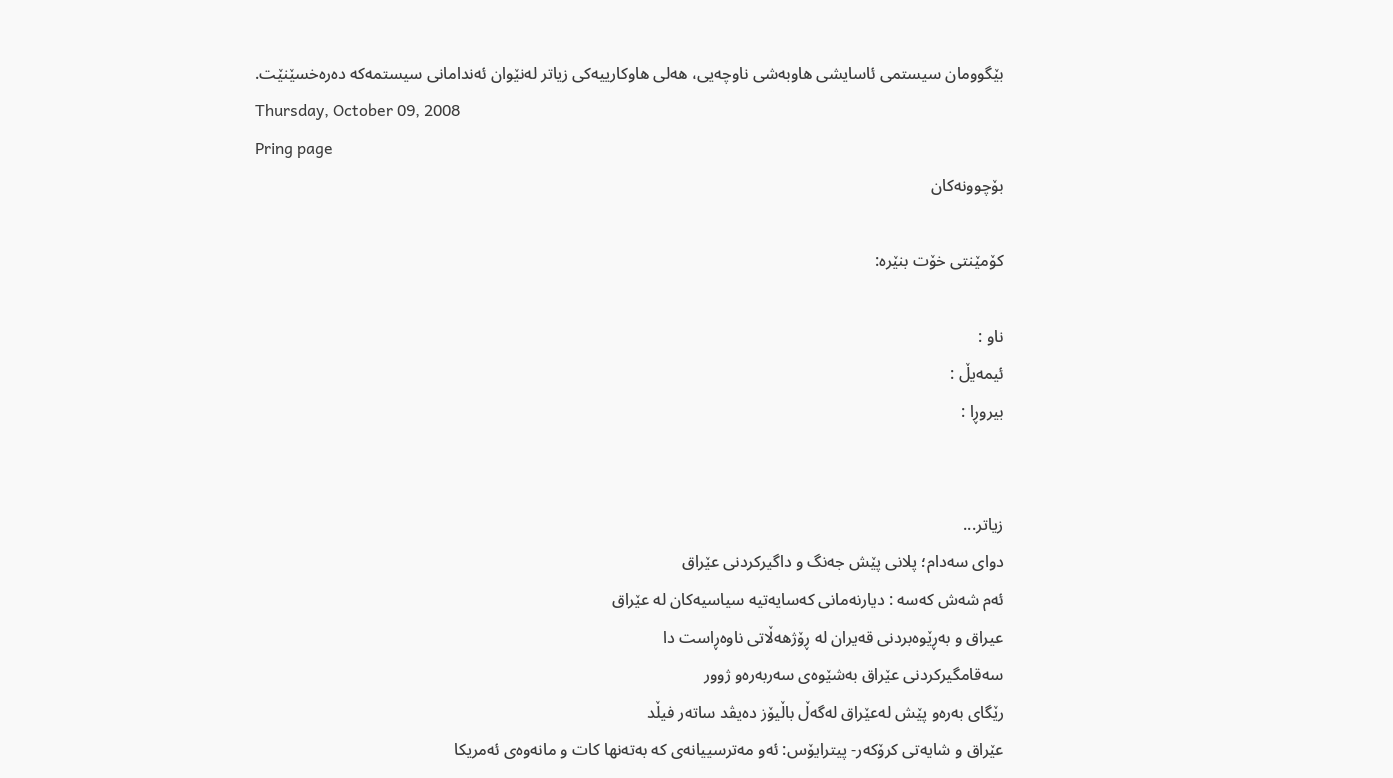بێگوومان سیستمی ئاسایشی هاوبه‌شی ناوچه‌یی، هه‌لی هاوكارییه‌كی زیاتر له‌نێوان ئه‌ندامانی سیستمه‌كه‌ ده‌ره‌خسێنێت.
Thursday, October 09, 2008
Pring page
بۆچوونه‌کان

کۆمێنتی خۆت بنێره‌:

ناو :
ئیمه‌یڵ :
بیروڕا :


زیاتر...
دوای سه‌دام؛ پلانی پێش جه‌نگ و داگیركردنی عێراق
ئه‌م شه‌ش كه‌سه‌ : دیارنه‌مانی‌ كه‌سایه‌تیه‌ سیاسیه‌كان له‌ عێراق
عیراق و به‌ڕێوه‌بردنی قه‌یران له‌ ڕۆژهه‌ڵاتی ناوه‌ڕاست دا
سه‌قامگیركردنی عێراق به‌شێوه‌ی سه‌ربه‌ره‌و ژوور
رێگای به‌ره‌و پێش له‌عێراق له‌گه‌ڵ باڵیۆز ده‌یڤد ساته‌ر فیڵد
عێراق و شایەتی کرۆکەر- پیترایۆس: ئەو مەترسییانەی کە بەتەنها کات و مانەوەی ئەمریکا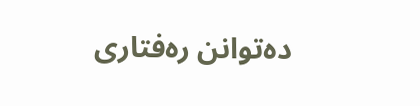دەتوانن رەفتاری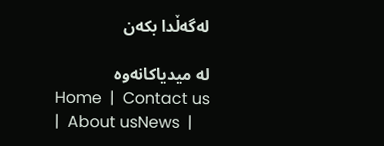لەگەڵدا بکەن

له‌ میدیاکانه‌وه‌
Home  |  Contact us  |  About usNews  |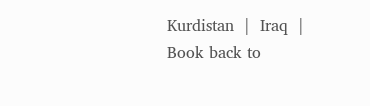Kurdistan  |  Iraq  |  Book back to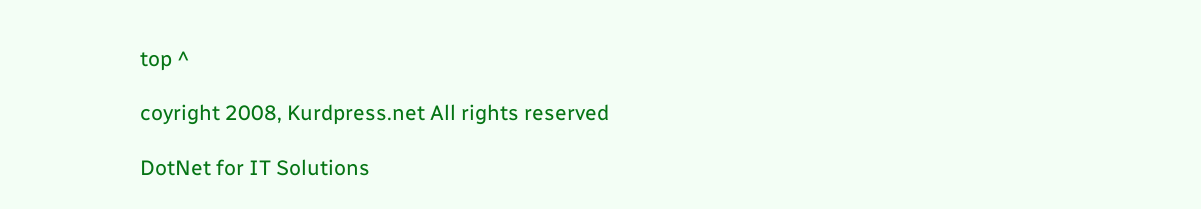top ^

coyright 2008, Kurdpress.net All rights reserved

DotNet for IT Solutions